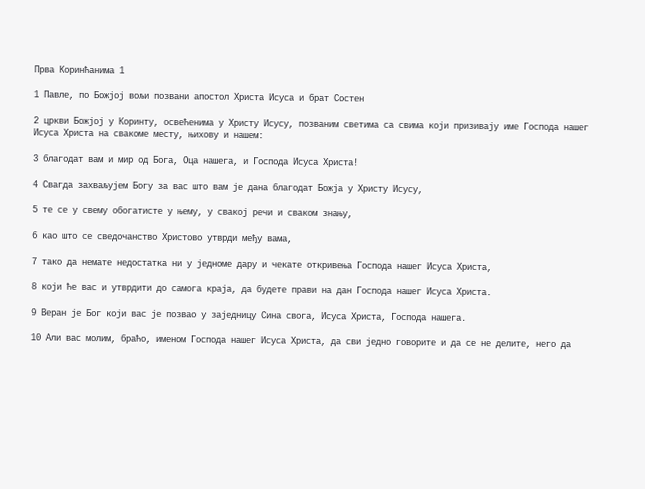Прва Коринћанима 1

1 Павле, по Божјој вољи позвани апостол Христа Исуса и брат Состен

2 цркви Божјој у Коринту, освећенима у Христу Исусу, позваним светима са свима који призивају име Господа нашег Исуса Христа на свакоме месту, њихову и нашем:

3 благодат вам и мир од Бога, Оца нашега, и Господа Исуса Христа!

4 Свагда захваљујем Богу за вас што вам је дана благодат Божја у Христу Исусу,

5 те се у свему обогатисте у њему, у свакој речи и сваком знању,

6 као што се сведочанство Христово утврди међу вама,

7 тако да немате недостатка ни у једноме дару и чекате откривења Господа нашег Исуса Христа,

8 који ће вас и утврдити до самога краја, да будете прави на дан Господа нашег Исуса Христа.

9 Веран је Бог који вас је позвао у заједницу Сина свога, Исуса Христа, Господа нашега.

10 Али вас молим, браћо, именом Господа нашег Исуса Христа, да сви једно говорите и да се не делите, него да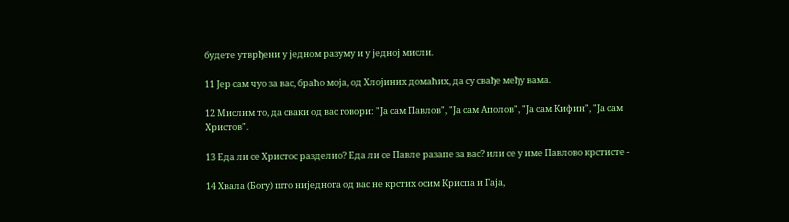будете утврђени у једном разуму и у једној мисли.

11 Јер сам чуо за вас, браћо моја, од Хлојиних домаћих, да су свађе међу вама.

12 Мислим то, да сваки од вас говори: "Ја сам Павлов", "Ја сам Аполов", "Ја сам Кифин", "Ја сам Христов".

13 Еда ли се Христос разделио? Еда ли се Павле разапе за вас? или се у име Павлово крстисте -

14 Хвала (Богу) што ниједнога од вас не крстих осим Криспа и Гаја,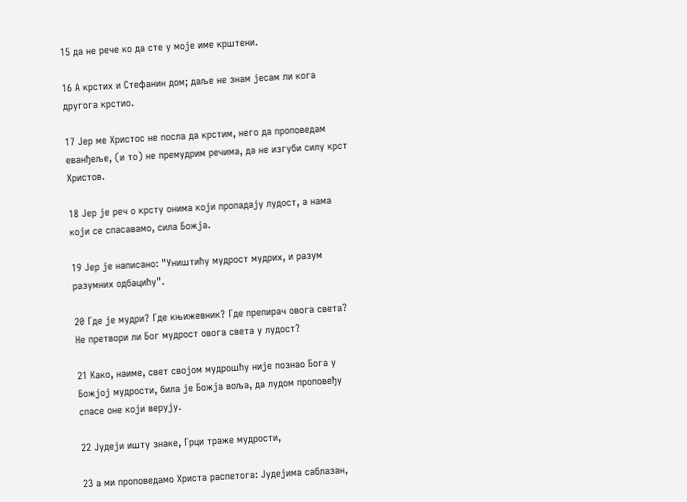15 да не рече ко да сте у моје име крштени.

16 А крстих и Стефанин дом; даље не знам јесам ли кога другога крстио.

17 Јер ме Христос не посла да крстим, него да проповедам еванђеље, (и то) не премудрим речима, да не изгуби силу крст Христов.

18 Јер је реч о крсту онима који пропадају лудост, а нама који се спасавамо, сила Божја.

19 Јер је написано: "Уништићу мудрост мудрих, и разум разумних одбацићу".

20 Где је мудри? Где књижевник? Где препирач овога света? Не претвори ли Бог мудрост овога света у лудост?

21 Како, наиме, свет својом мудрошћу није познао Бога у Божјој мудрости, била је Божја воља, да лудом проповеђу спасе оне који верују.

22 Јудеји ишту знаке, Грци траже мудрости,

23 а ми проповедамо Христа распетога: Јудејима саблазан,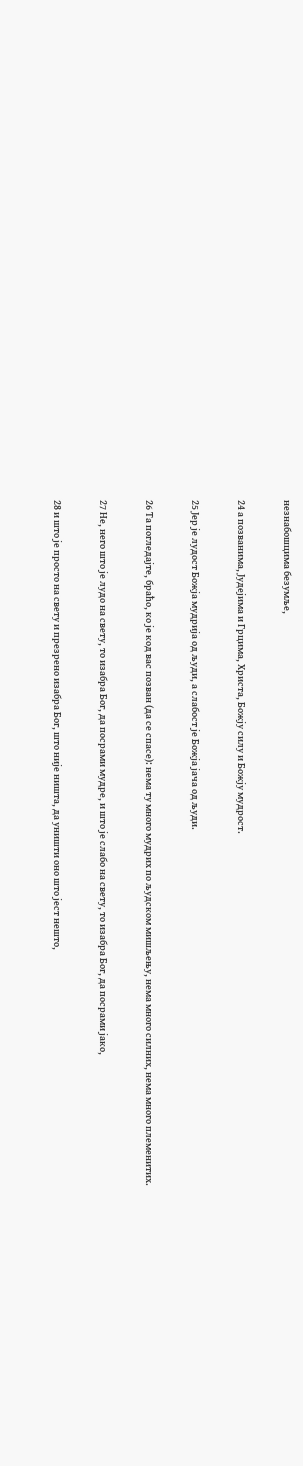незнабошцима безумље,

24 а позванима, Јудејима и Грцима, Христа, Божју силу и Божју мудрост.

25 Јер је лудост Божја мудрија од људи, а слабост је Божја јача од људи.

26 Та погледајте, браћо, ко је код вас позван (да се спасе): нема ту много мудрих по људском мишљењу, нема много силних, нема много племенитих.

27 Не, него што је лудо на свету, то изабра Бог, да посрами мудре, и што је слабо на свету, то изабра Бог, да посрами јако,

28 и што је просто на свету и презрено изабра Бог, што није ништа, да уништи оно што јест нешто,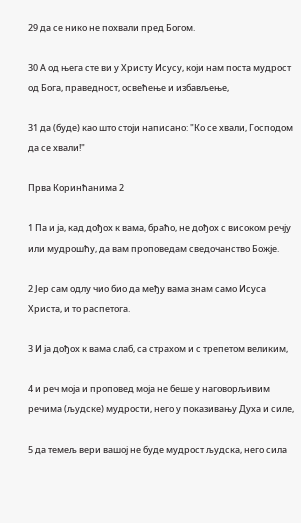29 да се нико не похвали пред Богом.

30 А од њега сте ви у Христу Исусу, који нам поста мудрост од Бога, праведност, освећење и избављење,

31 да (буде) као што стоји написано: "Ко се хвали, Господом да се хвали!"

Прва Коринћанима 2

1 Па и ја, кад дођох к вама, браћо, не дођох с високом речју или мудрошћу, да вам проповедам сведочанство Божје.

2 Јер сам одлу чио био да међу вама знам само Исуса Христа, и то распетога.

3 И ја дођох к вама слаб, са страхом и с трепетом великим,

4 и реч моја и проповед моја не беше у наговорљивим речима (људске) мудрости, него у показивању Духа и силе,

5 да темељ вери вашој не буде мудрост људска, него сила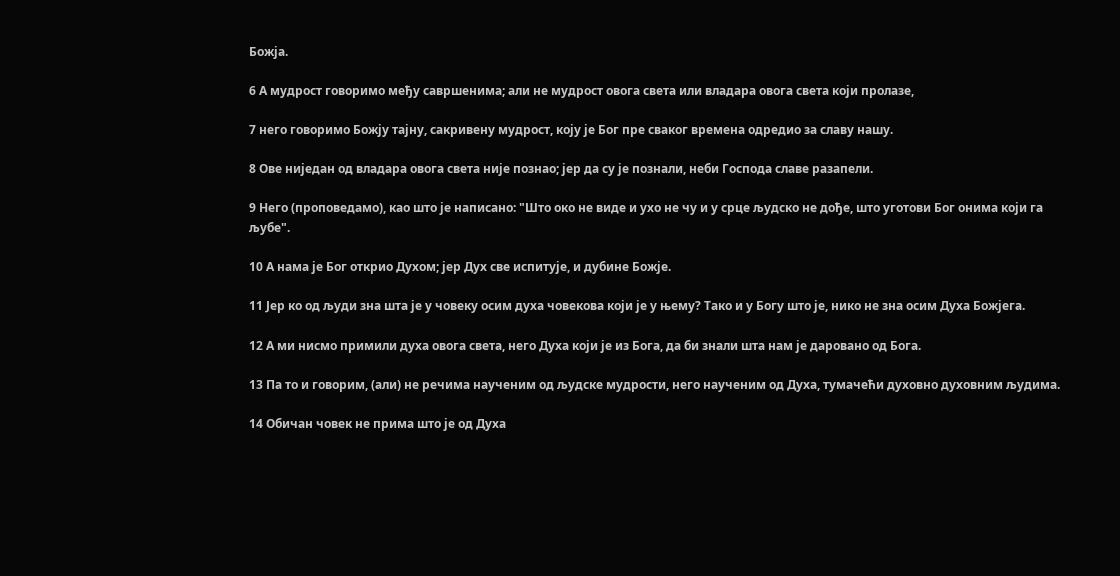Божја.

6 А мудрост говоримо међу савршенима; али не мудрост овога света или владара овога света који пролазе,

7 него говоримо Божју тајну, сакривену мудрост, коју је Бог пре сваког времена одредио за славу нашу.

8 Ове ниједан од владара овога света није познао; јер да су је познали, неби Господа славе разапели.

9 Него (проповедамо), као што је написано: "Што око не виде и ухо не чу и у срце људско не дође, што уготови Бог онима који га љубе".

10 А нама је Бог открио Духом; јер Дух све испитује, и дубине Божје.

11 Јер ко од људи зна шта је у човеку осим духа човекова који је у њему? Тако и у Богу што је, нико не зна осим Духа Божјега.

12 А ми нисмо примили духа овога света, него Духа који је из Бога, да би знали шта нам је даровано од Бога.

13 Па то и говорим, (али) не речима наученим од људске мудрости, него наученим од Духа, тумачећи духовно духовним људима.

14 Обичан човек не прима што је од Духа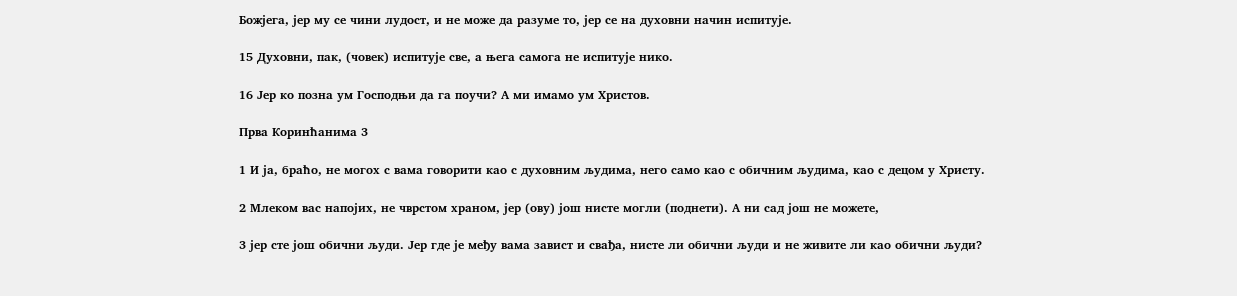Божјега, јер му се чини лудост, и не може да разуме то, јер се на духовни начин испитује.

15 Духовни, пак, (човек) испитује све, а њега самога не испитује нико.

16 Јер ко позна ум Господњи да га поучи? А ми имамо ум Христов.

Прва Коринћанима 3

1 И ја, браћо, не могох с вама говорити као с духовним људима, него само као с обичним људима, као с децом у Христу.

2 Млеком вас напојих, не чврстом храном, јер (ову) још нисте могли (поднети). А ни сад још не можете,

3 јер сте још обични људи. Јер где је међу вама завист и свађа, нисте ли обични људи и не живите ли као обични људи?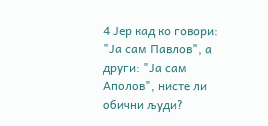4 Јер кад ко говори: "Ја сам Павлов", а други: "Ја сам Аполов", нисте ли обични људи?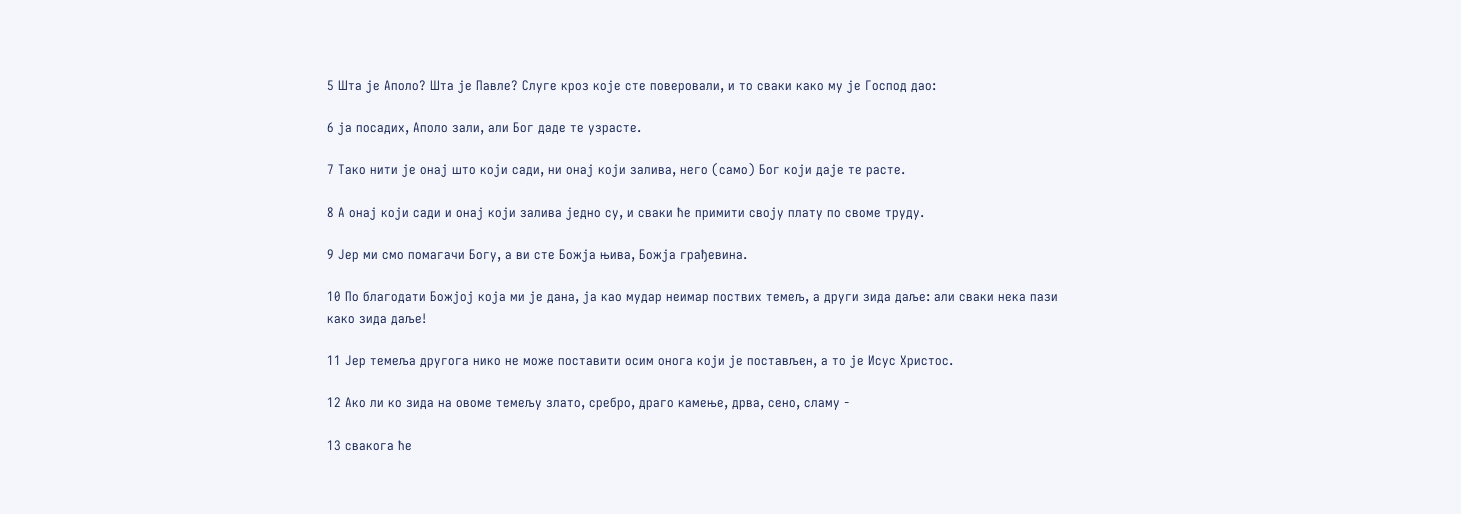5 Шта је Аполо? Шта је Павле? Слуге кроз које сте поверовали, и то сваки како му је Господ дао:

6 ја посадих, Аполо зали, али Бог даде те узрасте.

7 Тако нити је онај што који сади, ни онај који залива, него (само) Бог који даје те расте.

8 А онај који сади и онај који залива једно су, и сваки ће примити своју плату по своме труду.

9 Јер ми смо помагачи Богу, а ви сте Божја њива, Божја грађевина.

10 По благодати Божјој која ми је дана, ја као мудар неимар поствих темељ, а други зида даље: али сваки нека пази како зида даље!

11 Јер темеља другога нико не може поставити осим онога који је постављен, а то је Исус Христос.

12 Ако ли ко зида на овоме темељу злато, сребро, драго камење, дрва, сено, сламу -

13 свакога ће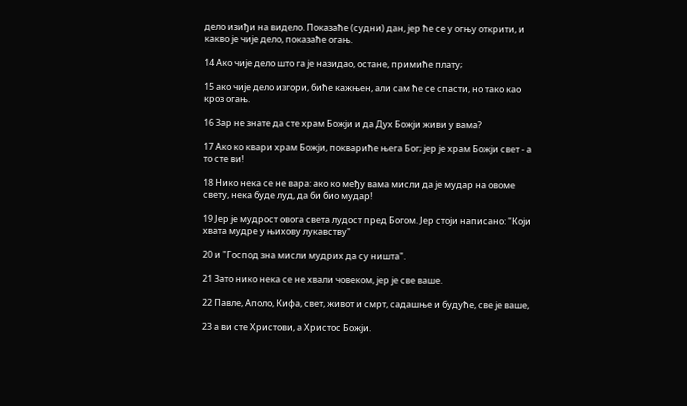дело изиђи на видело. Показаће (судни) дан, јер ће се у огњу открити, и какво је чије дело, показаће огањ.

14 Ако чије дело што га је назидао, остане, примиће плату;

15 ако чије дело изгори, биће кажњен, али сам ће се спасти, но тако као кроз огањ.

16 Зар не знате да сте храм Божји и да Дух Божји живи у вама?

17 Ако ко квари храм Божји, поквариће њега Бог; јер је храм Божји свет - а то сте ви!

18 Нико нека се не вара: ако ко међу вама мисли да је мудар на овоме свету, нека буде луд, да би био мудар!

19 Јер је мудрост овога света лудост пред Богом. Јер стоји написано: "Који хвата мудре у њихову лукавству"

20 и "Господ зна мисли мудрих да су ништа".

21 Зато нико нека се не хвали човеком, јер је све ваше.

22 Павле, Аполо, Кифа, свет, живот и смрт, садашње и будуће, све је ваше,

23 а ви сте Христови, а Христос Божји.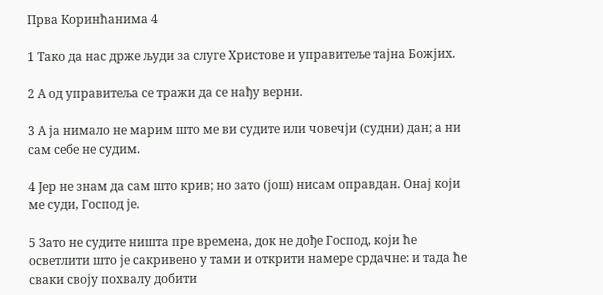Прва Коринћанима 4

1 Тако да нас држе људи за слуге Христове и управитеље тајна Божјих.

2 А од управитеља се тражи да се нађу верни.

3 А ја нимало не марим што ме ви судите или човечји (судни) дан; а ни сам себе не судим.

4 Јер не знам да сам што крив; но зато (још) нисам оправдан. Онај који ме суди, Господ је.

5 Зато не судите ништа пре времена, док не дође Господ, који ће осветлити што је сакривено у тами и открити намере срдачне: и тада ће сваки своју похвалу добити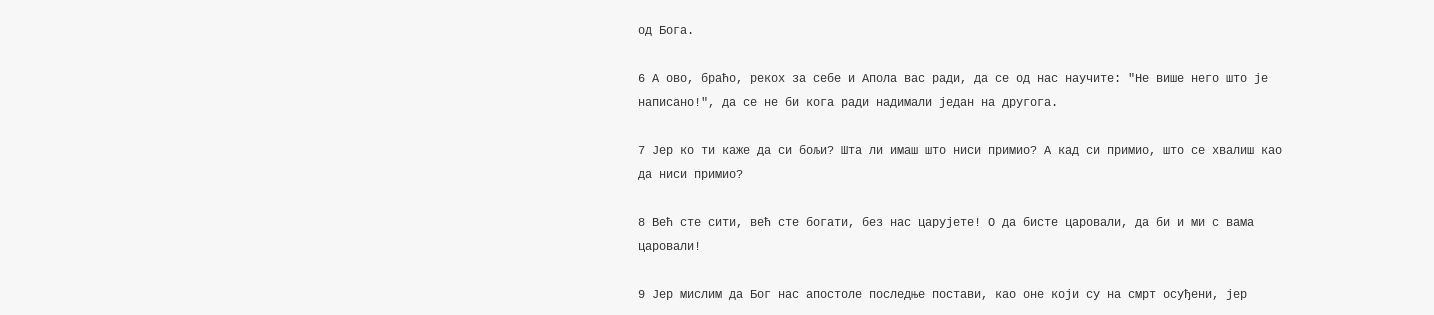од Бога.

6 А ово, браћо, рекох за себе и Апола вас ради, да се од нас научите: "Не више него што је написано!", да се не би кога ради надимали један на другога.

7 Јер ко ти каже да си бољи? Шта ли имаш што ниси примио? А кад си примио, што се хвалиш као да ниси примио?

8 Већ сте сити, већ сте богати, без нас царујете! О да бисте царовали, да би и ми с вама царовали!

9 Јер мислим да Бог нас апостоле последње постави, као оне који су на смрт осуђени, јер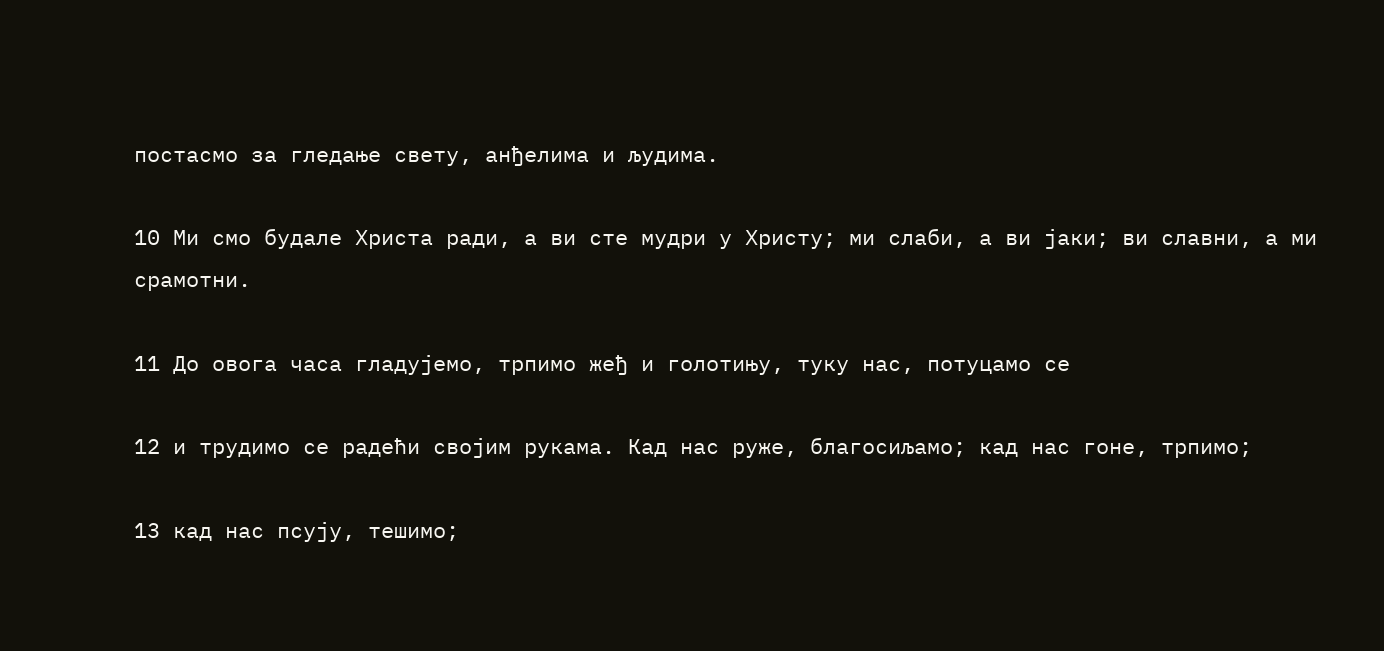постасмо за гледање свету, анђелима и људима.

10 Ми смо будале Христа ради, а ви сте мудри у Христу; ми слаби, а ви јаки; ви славни, а ми срамотни.

11 До овога часа гладујемо, трпимо жеђ и голотињу, туку нас, потуцамо се

12 и трудимо се радећи својим рукама. Кад нас руже, благосиљамо; кад нас гоне, трпимо;

13 кад нас псују, тешимо;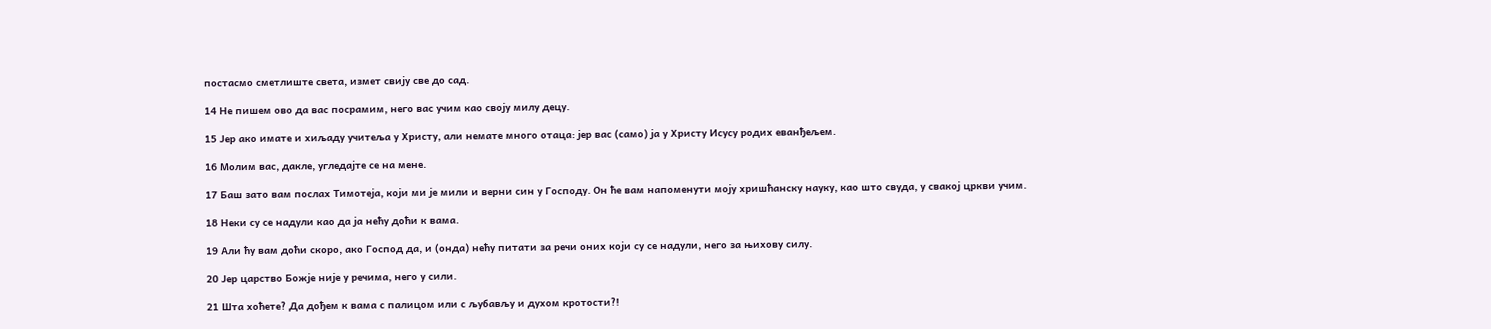постасмо сметлиште света, измет свију све до сад.

14 Не пишем ово да вас посрамим, него вас учим као своју милу децу.

15 Јер ако имате и хиљаду учитеља у Христу, али немате много отаца: јер вас (само) ја у Христу Исусу родих еванђељем.

16 Молим вас, дакле, угледајте се на мене.

17 Баш зато вам послах Тимотеја, који ми је мили и верни син у Господу. Он ће вам напоменути моју хришћанску науку, као што свуда, у свакој цркви учим.

18 Неки су се надули као да ја нећу доћи к вама.

19 Али ћу вам доћи скоро, ако Господ да, и (онда) нећу питати за речи оних који су се надули, него за њихову силу.

20 Јер царство Божје није у речима, него у сили.

21 Шта хоћете? Да дођем к вама с палицом или с љубављу и духом кротости?!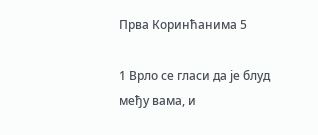Прва Коринћанима 5

1 Врло се гласи да је блуд међу вама, и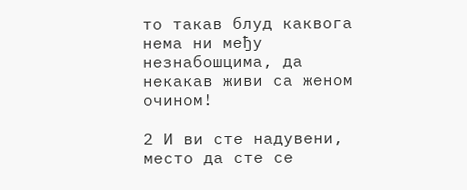то такав блуд каквога нема ни међу незнабошцима, да некакав живи са женом очином!

2 И ви сте надувени, место да сте се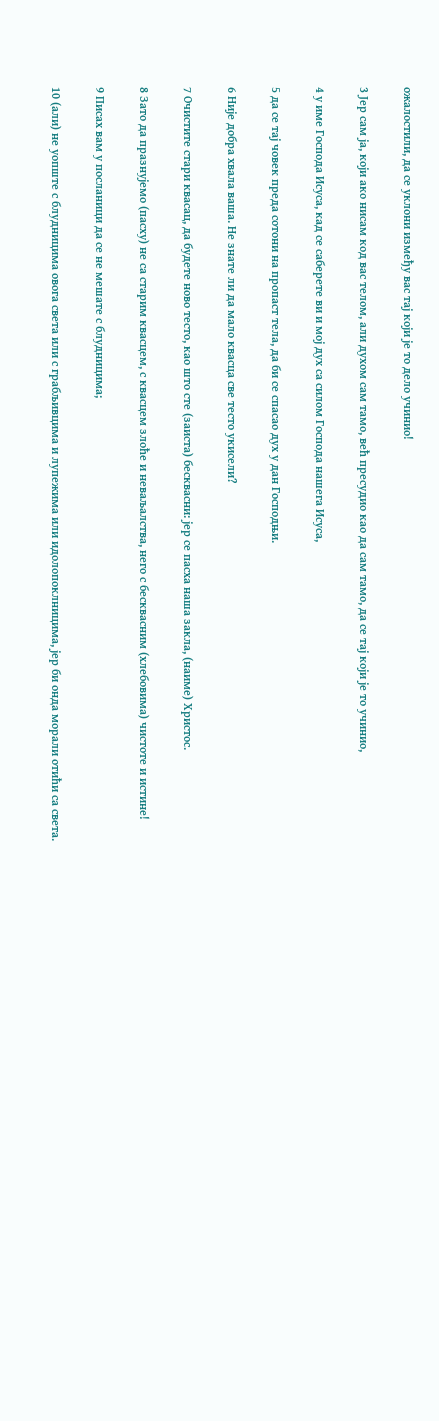ожалостили, да се уклони између вас тај који је то дело учинио!

3 Јер сам ја, који ако нисам код вас телом, али духом сам тамо, већ пресудио као да сам тамо, да се тај који је то учинио,

4 у име Господа Исуса, кад се саберете ви и мој дух са силом Господа нашега Исуса,

5 да се тај човек преда сотони на пропаст тела, да би се спасао дух у дан Господњи.

6 Није добра хвала ваша. Не знате ли да мало квасца све тесто укисели?

7 Очистите стари квасац, да будете ново тесто, као што сте (заиста) бесквасни: јер се пасха наша закла, (наиме) Христос.

8 Зато да празнујемо (пасху) не са старим квасцем, с квасцем злоће и неваљалства, него с бесквасним (хлебовима) чистоте и истине!

9 Писах вам у посланици да се не мешате с блудницима;

10 (али) не уопште с блудницима овога света или с грабљивцима и лупежима или идолопоклницима, јер би онда морали отићи са света.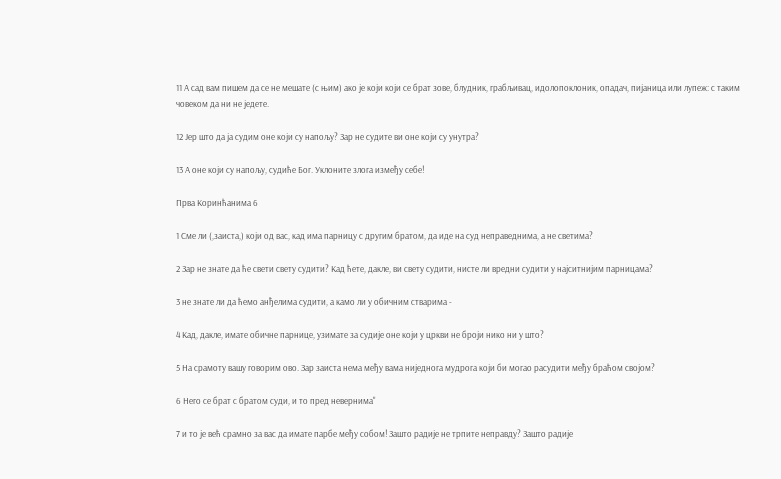11 А сад вам пишем да се не мешате (с њим) ако је који који се брат зове, блудник, грабљивац, идолопоклоник, опадач, пијаница или лупеж: с таким човеком да ни не једете.

12 Јер што да ја судим оне који су напољу? Зар не судите ви оне који су унутра?

13 А оне који су напољу, судиће Бог. Уклоните злога између себе!

Прва Коринћанима 6

1 Сме ли (,заиста,) који од вас, кад има парницу с другим братом, да иде на суд неправеднима, а не светима?

2 Зар не знате да ће свети свету судити? Кад ћете, дакле, ви свету судити, нисте ли вредни судити у најситнијим парницама?

3 не знате ли да ћемо анђелима судити, а камо ли у обичним стварима -

4 Кад, дакле, имате обичне парнице, узимате за судије оне који у цркви не броји нико ни у што?

5 На срамоту вашу говорим ово. Зар заиста нема међу вама ниједнога мудрога који би могао расудити међу браћом својом?

6 Него се брат с братом суди, и то пред невернима"

7 и то је већ срамно за вас да имате парбе међу собом! Зашто радије не трпите неправду? Зашто радије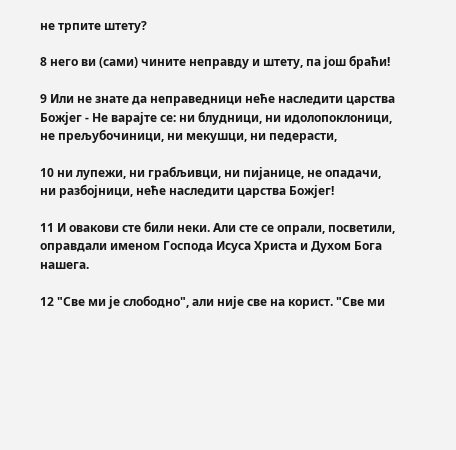не трпите штету?

8 него ви (сами) чините неправду и штету, па још браћи!

9 Или не знате да неправедници неће наследити царства Божјег - Не варајте се: ни блудници, ни идолопоклоници, не прељубочиници, ни мекушци, ни педерасти,

10 ни лупежи, ни грабљивци, ни пијанице, не опадачи, ни разбојници, неће наследити царства Божјег!

11 И овакови сте били неки. Али сте се опрали, посветили, оправдали именом Господа Исуса Христа и Духом Бога нашега.

12 "Све ми је слободно", али није све на корист. "Све ми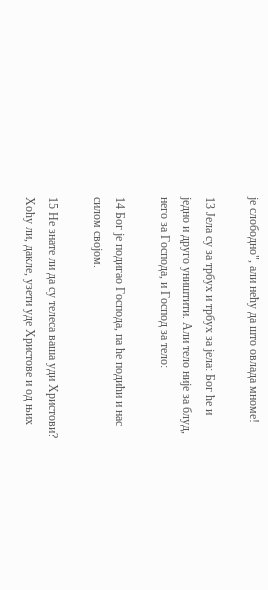је слободно", али нећу да што овлада мноме!

13 Јела су за трбух и трбух за јела: Бог ће и једно и друго уништити. Али тело није за блуд, него за Господа, и Господ за тело:

14 Бог је подигао Господа, па ће подићи и нас силом својом.

15 Не знате ли да су телеса ваша уди Христови? Хоћу ли, дакле, узети уде Христове и од њих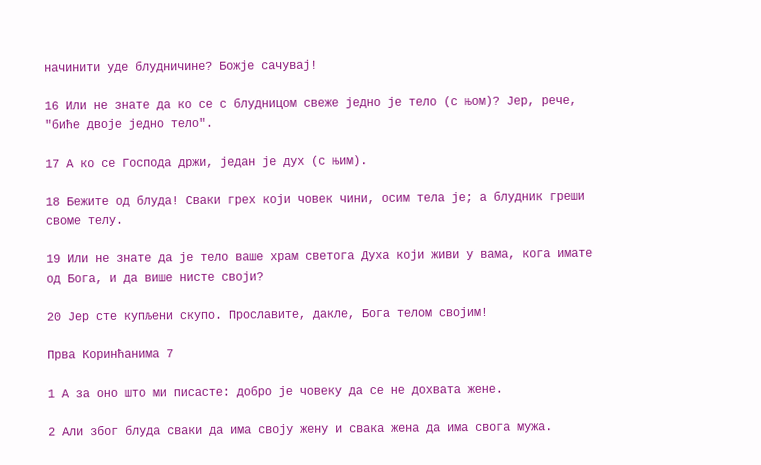начинити уде блудничине? Божје сачувај!

16 Или не знате да ко се с блудницом свеже једно је тело (с њом)? Јер, рече, "биће двоје једно тело".

17 А ко се Господа држи, један је дух (с њим).

18 Бежите од блуда! Сваки грех који човек чини, осим тела је; а блудник греши своме телу.

19 Или не знате да је тело ваше храм светога Духа који живи у вама, кога имате од Бога, и да више нисте своји?

20 Јер сте купљени скупо. Прославите, дакле, Бога телом својим!

Прва Коринћанима 7

1 А за оно што ми писасте: добро је човеку да се не дохвата жене.

2 Али због блуда сваки да има своју жену и свака жена да има свога мужа.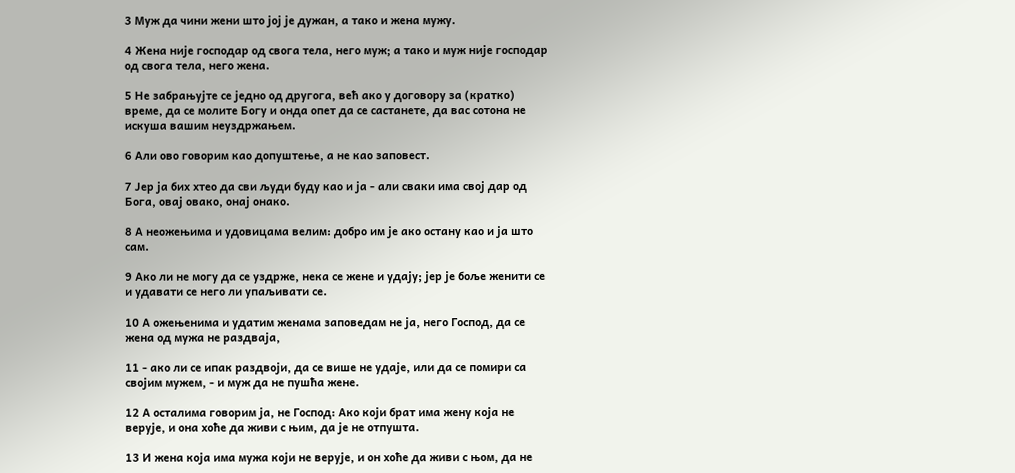3 Муж да чини жени што јој је дужан, а тако и жена мужу.

4 Жена није господар од свога тела, него муж; а тако и муж није господар од свога тела, него жена.

5 Не забрањујте се једно од другога, већ ако у договору за (кратко) време, да се молите Богу и онда опет да се састанете, да вас сотона не искуша вашим неуздржањем.

6 Али ово говорим као допуштење, а не као заповест.

7 Јер ја бих хтео да сви људи буду као и ја - али сваки има свој дар од Бога, овај овако, онај онако.

8 А неожењима и удовицама велим: добро им је ако остану као и ја што сам.

9 Ако ли не могу да се уздрже, нека се жене и удају; јер је боље женити се и удавати се него ли упаљивати се.

10 А ожењенима и удатим женама заповедам не ја, него Господ, да се жена од мужа не раздваја,

11 - ако ли се ипак раздвоји, да се више не удаје, или да се помири са својим мужем, - и муж да не пушћа жене.

12 А осталима говорим ја, не Господ: Ако који брат има жену која не верује, и она хоће да живи с њим, да је не отпушта.

13 И жена која има мужа који не верује, и он хоће да живи с њом, да не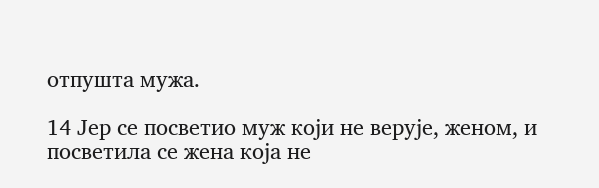отпушта мужа.

14 Јер се посветио муж који не верује, женом, и посветила се жена која не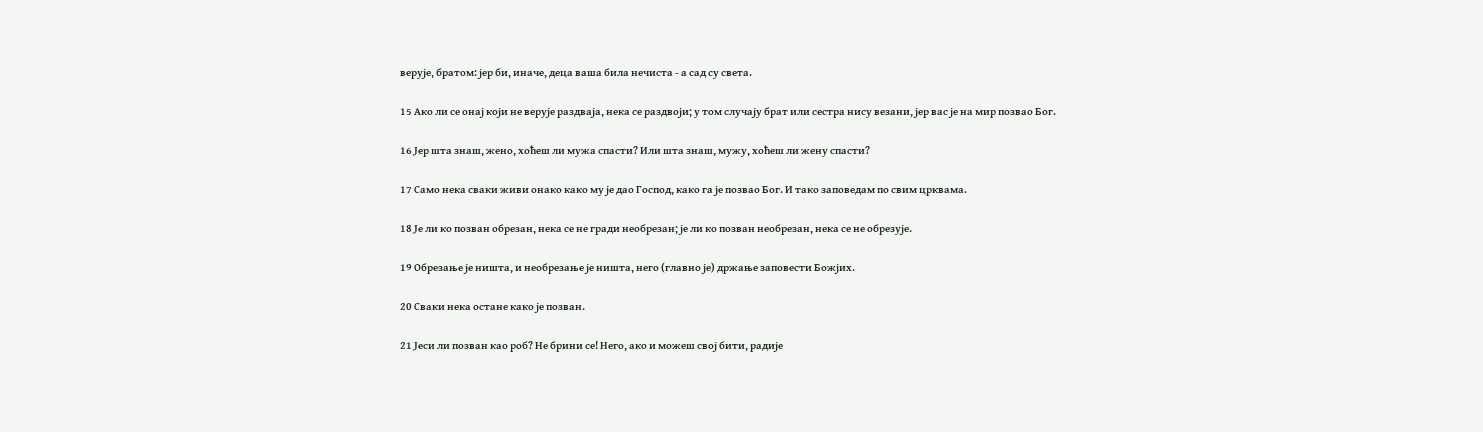верује, братом: јер би, иначе, деца ваша била нечиста - а сад су света.

15 Ако ли се онај који не верује раздваја, нека се раздвоји; у том случају брат или сестра нису везани, јер вас је на мир позвао Бог.

16 Јер шта знаш, жено, хоћеш ли мужа спасти? Или шта знаш, мужу, хоћеш ли жену спасти?

17 Само нека сваки живи онако како му је дао Господ, како га је позвао Бог. И тако заповедам по свим црквама.

18 Је ли ко позван обрезан, нека се не гради необрезан; је ли ко позван необрезан, нека се не обрезује.

19 Обрезање је ништа, и необрезање је ништа, него (главно је) држање заповести Божјих.

20 Сваки нека остане како је позван.

21 Јеси ли позван као роб? Не брини се! Него, ако и можеш свој бити, радије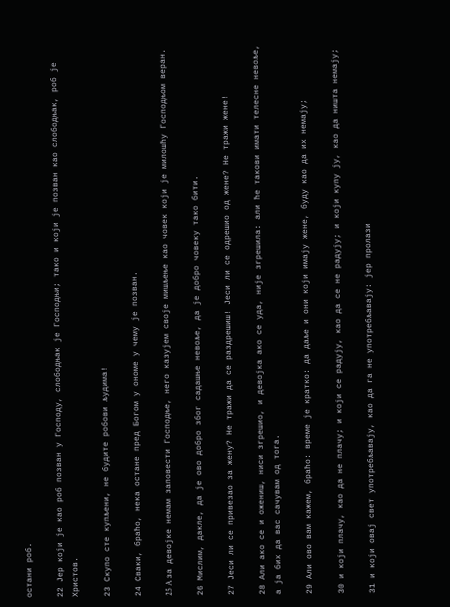остани роб.

22 Јер који је као роб позван у Господу, слободњак је Господњи; тако и који је позван као слободњак, роб је Христов.

23 Скупо сте купљени, не будите робови људима!

24 Сваки, браћо, нека остане пред Богом у ономе у чему је позван.

25 A за девојке немам заповести Господње, него казујем своје мишљење као човек који је милошћу Господњом веран.

26 Мислим, дакле, да је ово добро због садашње невоље, да је добро човеку тако бити.

27 Јеси ли се привезао за жену? Не тражи да се раздрешиш! Јеси ли се одрешио од жене? Не тражи жене!

28 Али ако се и ожениш, ниси згрешио, и девојка ако се уда, није згрешила: али ће такови имати телесне невоље, а ја бих да вас сачувам од тога.

29 Али ово вам кажем, браћо: време је кратко: да даље и они који имају жене, буду као да их немају;

30 и који плачу, као да не плачу; и који се радују, као да се не радују; и који купу ју, као да ништа немају;

31 и који овај свет употребљавају, као да га не употребљавају: јер пролази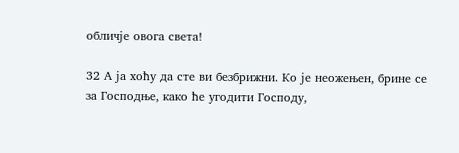обличје овога света!

32 А ја хоћу да сте ви безбрижни. Ко је неожењен, брине се за Господње, како ће угодити Господу,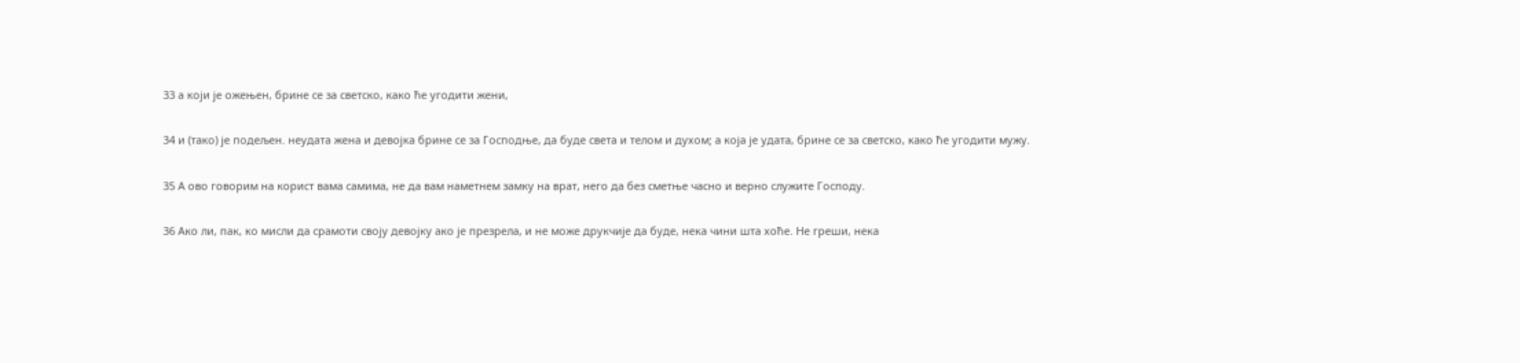33 а који је ожењен, брине се за светско, како ће угодити жени,

34 и (тако) је подељен. неудата жена и девојка брине се за Господње, да буде света и телом и духом; а која је удата, брине се за светско, како ће угодити мужу.

35 А ово говорим на корист вама самима, не да вам наметнем замку на врат, него да без сметње часно и верно служите Господу.

36 Ако ли, пак, ко мисли да срамоти своју девојку ако је презрела, и не може друкчије да буде, нека чини шта хоће. Не греши, нека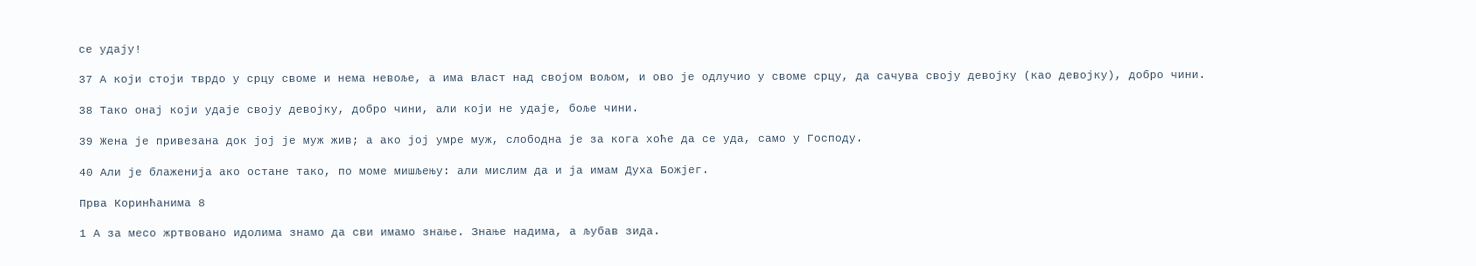се удају!

37 А који стоји тврдо у срцу своме и нема невоље, а има власт над својом вољом, и ово је одлучио у своме срцу, да сачува своју девојку (као девојку), добро чини.

38 Тако онај који удаје своју девојку, добро чини, али који не удаје, боље чини.

39 Жена је привезана док јој је муж жив; а ако јој умре муж, слободна је за кога хоће да се уда, само у Господу.

40 Али је блаженија ако остане тако, по моме мишљењу: али мислим да и ја имам Духа Божјег.

Прва Коринћанима 8

1 А за месо жртвовано идолима знамо да сви имамо знање. Знање надима, а љубав зида.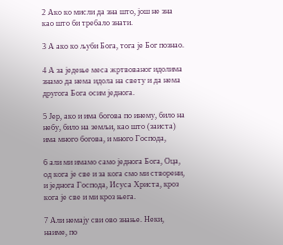2 Ако ко мисли да зна што, још не зна као што би требало знати.

3 А ако ко љуби Бога, тога је Бог познао.

4 А за једење меса жртвованог идолима знамо да нема идола на свету и да нема другога Бога осим једнога.

5 Јер, ако и има богова по инему, било на небу, било на земљи, као што (заиста) има много богова, и много Господа,

6 али ми имамо само једнога Бога, Оца, од кога је све и за кога смо ми створени, и једнога Господа, Исуса Христа, кроз кога је све и ми кроз њега.

7 Али немају сви ово знање. Неки, наиме, по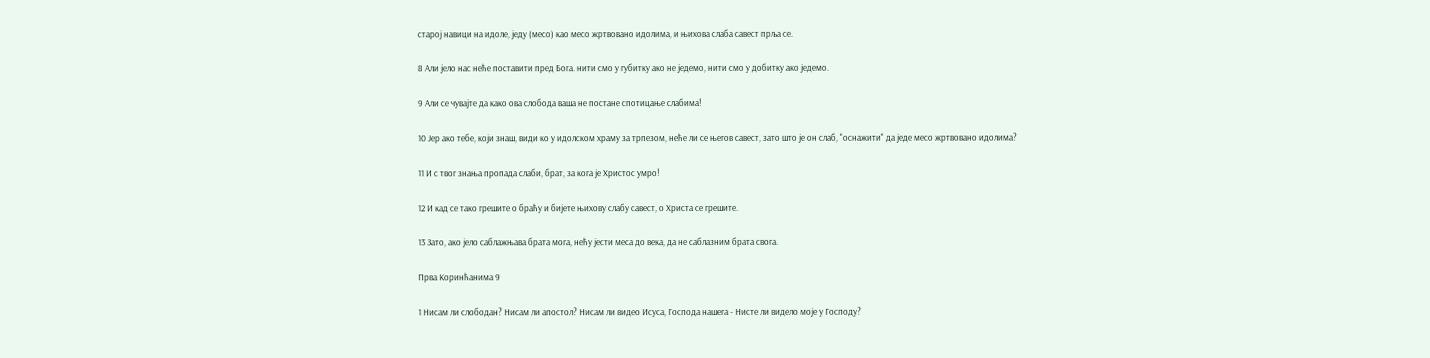старој навици на идоле, једу (месо) као месо жртвовано идолима, и њихова слаба савест прља се.

8 Али јело нас неће поставити пред Бога. нити смо у губитку ако не једемо, нити смо у добитку ако једемо.

9 Али се чувајте да како ова слобода ваша не постане спотицање слабима!

10 Јер ако тебе, који знаш, види ко у идолском храму за трпезом, неће ли се његов савест, зато што је он слаб, "оснажити" да једе месо жртвовано идолима?

11 И с твог знања пропада слаби, брат, за кога је Христос умро!

12 И кад се тако грешите о браћу и бијете њихову слабу савест, о Христа се грешите.

13 Зато, ако јело саблажњава брата мога, нећу јести меса до века, да не саблазним брата свога.

Прва Коринћанима 9

1 Нисам ли слободан? Нисам ли апостол? Нисам ли видео Исуса, Господа нашега - Нисте ли видело моје у Господу?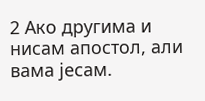2 Ако другима и нисам апостол, али вама јесам.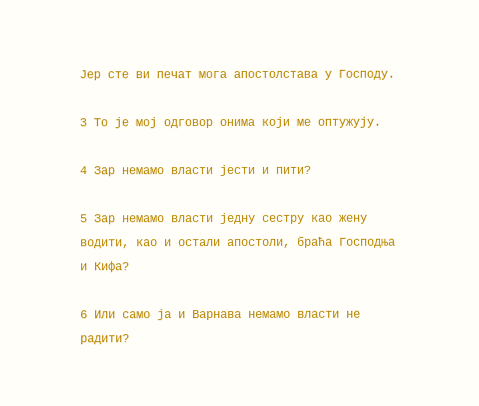Јер сте ви печат мога апостолстава у Господу.

3 То је мој одговор онима који ме оптужују.

4 Зар немамо власти јести и пити?

5 Зар немамо власти једну сестру као жену водити, као и остали апостоли, браћа Господња и Кифа?

6 Или само ја и Варнава немамо власти не радити?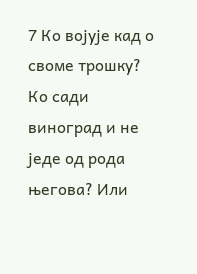7 Ко војује кад о своме трошку? Ко сади виноград и не једе од рода његова? Или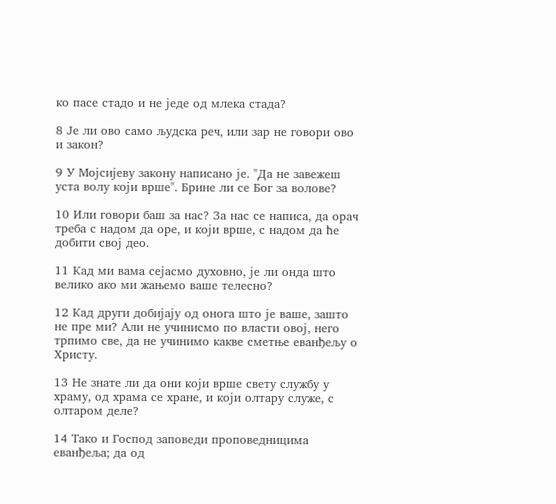ко пасе стадо и не једе од млека стада?

8 Је ли ово само људска реч, или зар не говори ово и закон?

9 У Мојсијеву закону написано је. "Да не завежеш уста волу који врше". Брине ли се Бог за волове?

10 Или говори баш за нас? За нас се написа, да орач треба с надом да оре, и који врше, с надом да ће добити свој део.

11 Кад ми вама сејасмо духовно, је ли онда што велико ако ми жањемо ваше телесно?

12 Кад други добијају од онога што је ваше, зашто не пре ми? Али не учинисмо по власти овој, него трпимо све, да не учинимо какве сметње еванђељу о Христу.

13 Не знате ли да они који врше свету службу у храму, од храма се хране, и који олтару служе, с олтаром деле?

14 Тако и Господ заповеди проповедницима еванђеља; да од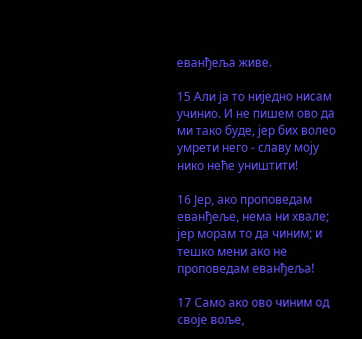еванђеља живе.

15 Али ја то ниједно нисам учинио. И не пишем ово да ми тако буде, јер бих волео умрети него - славу моју нико неће уништити!

16 Јер, ако проповедам еванђеље, нема ни хвале; јер морам то да чиним; и тешко мени ако не проповедам еванђеља!

17 Само ако ово чиним од своје воље,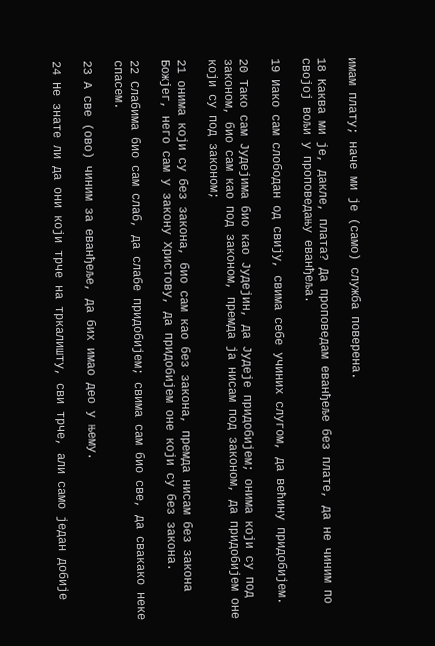имам плату; наче ми је (само) служба поверена.

18 Каква ми је, дакле, плата? Да проповедам еванђеље без плате, да не чиним по својој вољи у проповедању еванђеља.

19 Иако сам слободан од свију, свима себе учиних слугом, да већину придобијем.

20 Тако сам Јудејима био као Јудејин, да Јудеје придобијем; онима који су под законом, био сам као под законом, премда ја нисам под законом, да придобијем оне који су под законом;

21 онима који су без закона, био сам као без закона, премда нисам без закона Божјег, него сам у закону Христову, да придобијем оне који су без закона.

22 Слабима био сам слаб, да слабе придобијем; свима сам био све, да свакако неке спасем.

23 А све (ово) чиним за еванђеље, да бих имао део у њему.

24 Не знате ли да они који трче на тркалишту, сви трче, али само један добије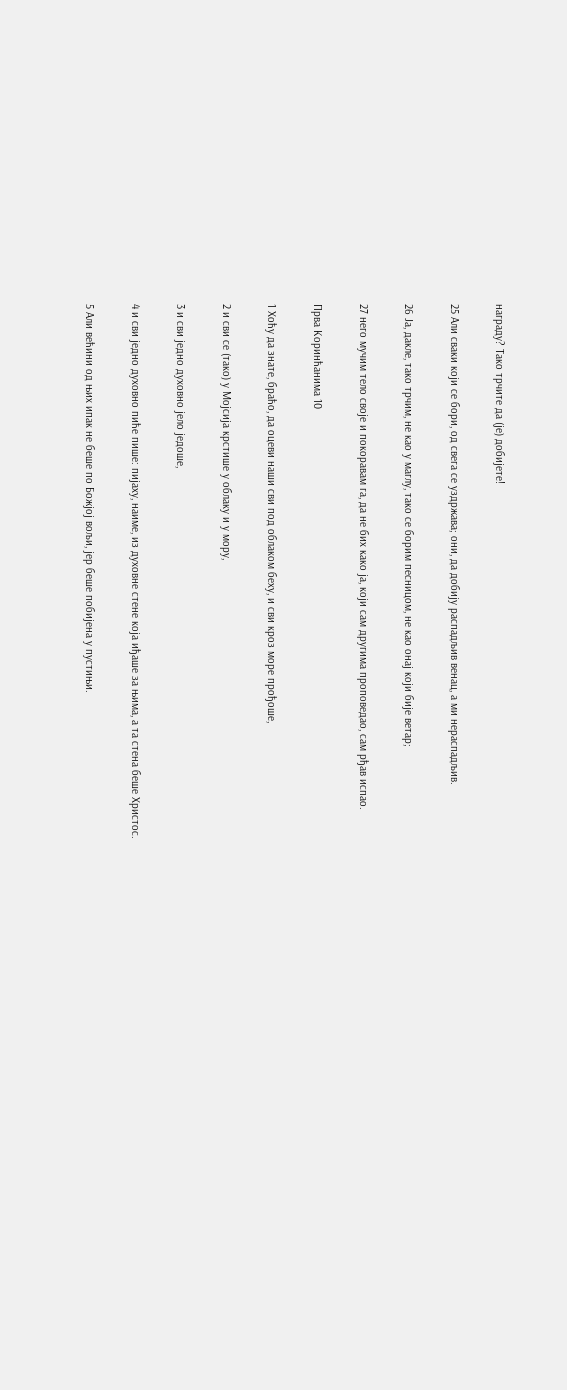награду? Тако трчите да (је) добијете!

25 Али сваки који се бори, од свега се уздржава; они, да добију распадљив венац, а ми нераспадљив.

26 Ја, дакле, тако трчим, не као у маглу, тако се борим песницом, не као онај који бије ветар;

27 него мучим тело своје и покоравам га, да не бих како ја, који сам другима проповедао, сам рђав испао.

Прва Коринћанима 10

1 Хоћу да знате, браћо, да оцеви наши сви под облаком беху, и сви кроз море прођоше,

2 и сви се (тако) у Мојсија крстише у облаку и у мору,

3 и сви једно духовно јело једоше,

4 и сви једно духовно пиће пише: пијаху, наиме, из духовне стене која иђаше за њима, а та стена беше Христос.

5 Али већини од њих ипак не беше по Божјој вољи, јер беше побијена у пустињи.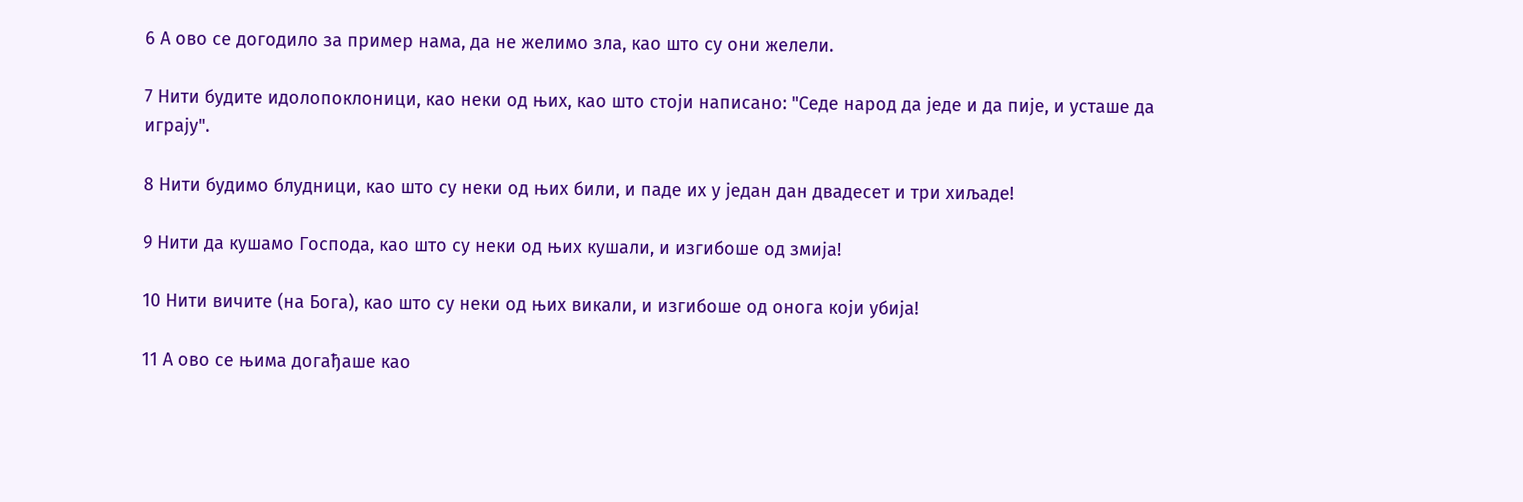6 А ово се догодило за пример нама, да не желимо зла, као што су они желели.

7 Нити будите идолопоклоници, као неки од њих, као што стоји написано: "Седе народ да једе и да пије, и усташе да играју".

8 Нити будимо блудници, као што су неки од њих били, и паде их у један дан двадесет и три хиљаде!

9 Нити да кушамо Господа, као што су неки од њих кушали, и изгибоше од змија!

10 Нити вичите (на Бога), као што су неки од њих викали, и изгибоше од онога који убија!

11 А ово се њима догађаше као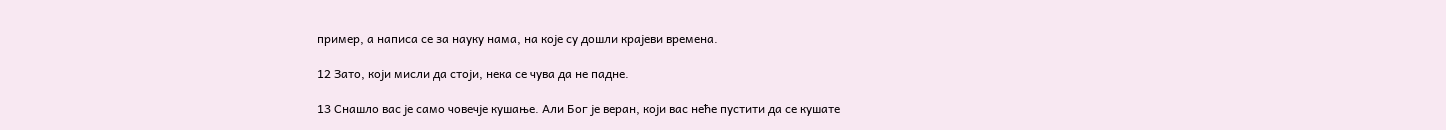пример, а написа се за науку нама, на које су дошли крајеви времена.

12 Зато, који мисли да стоји, нека се чува да не падне.

13 Снашло вас је само човечје кушање. Али Бог је веран, који вас неће пустити да се кушате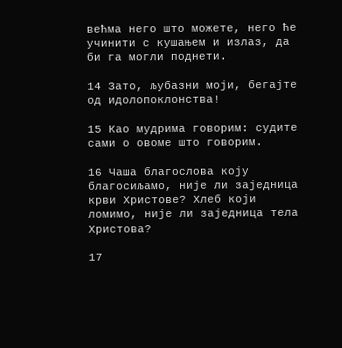већма него што можете, него ће учинити с кушањем и излаз, да би га могли поднети.

14 Зато, љубазни моји, бегајте од идолопоклонства!

15 Као мудрима говорим: судите сами о овоме што говорим.

16 Чаша благослова коју благосиљамо, није ли заједница крви Христове? Хлеб који ломимо, није ли заједница тела Христова?

17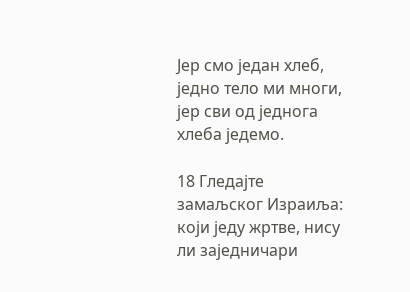Јер смо један хлеб, једно тело ми многи, јер сви од једнога хлеба једемо.

18 Гледајте замаљског Израиља: који једу жртве, нису ли заједничари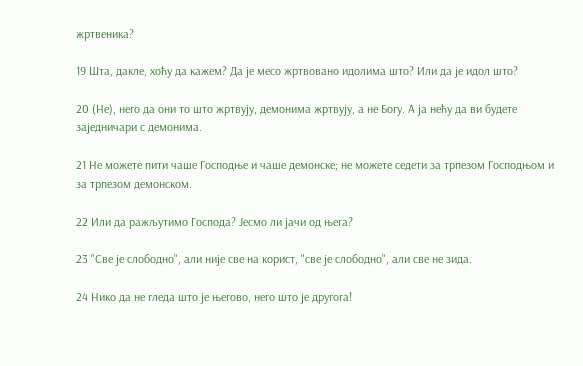жртвеника?

19 Шта, дакле, хоћу да кажем? Да је месо жртвовано идолима што? Или да је идол што?

20 (Не), него да они то што жртвују, демонима жртвују, а не Богу. А ја нећу да ви будете заједничари с демонима.

21 Не можете пити чаше Господње и чаше демонске; не можете седети за трпезом Господњом и за трпезом демонском.

22 Или да ражљутимо Господа? Јесмо ли јачи од њега?

23 "Све је слободно", али није све на корист, "све је слободно", али све не зида.

24 Нико да не гледа што је његово, него што је другога!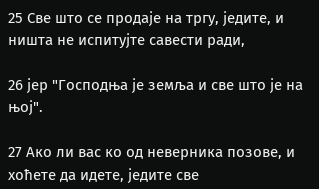25 Све што се продаје на тргу, једите, и ништа не испитујте савести ради,

26 јер "Господња је земља и све што је на њој".

27 Ако ли вас ко од неверника позове, и хоћете да идете, једите све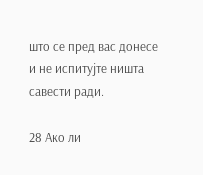што се пред вас донесе и не испитујте ништа савести ради.

28 Ако ли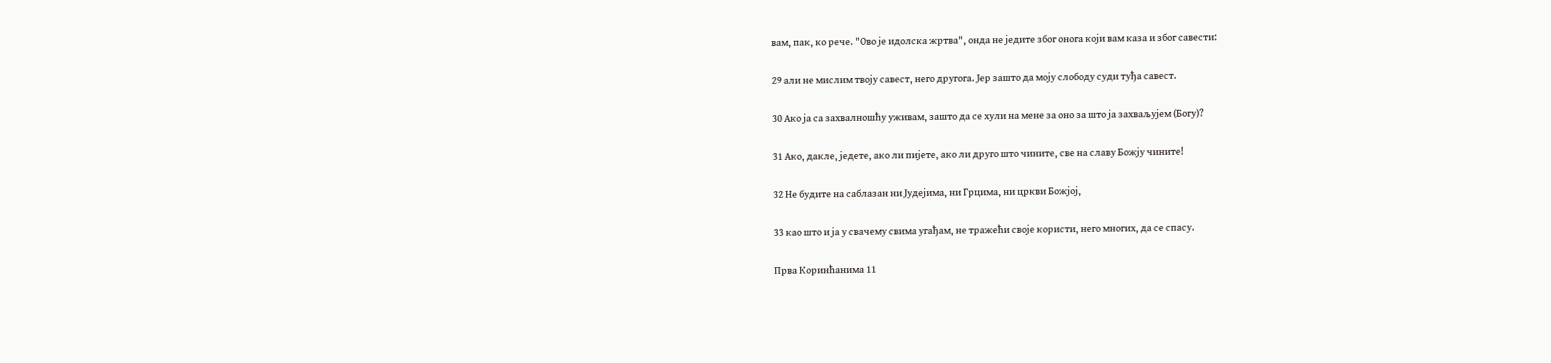вам, пак, ко рече. "Ово је идолска жртва", онда не једите због онога који вам каза и због савести:

29 али не мислим твоју савест, него другога. Јер зашто да моју слободу суди туђа савест.

30 Ако ја са захвалношћу уживам, зашто да се хули на мене за оно за што ја захваљујем (Богу)?

31 Ако, дакле, једете, ако ли пијете, ако ли друго што чините, све на славу Божју чините!

32 Не будите на саблазан ни Јудејима, ни Грцима, ни цркви Божјој,

33 као што и ја у свачему свима угађам, не тражећи своје користи, него многих, да се спасу.

Прва Коринћанима 11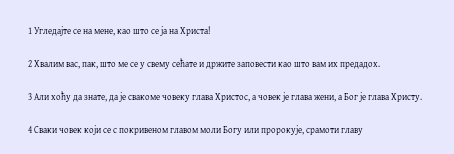1 Угледајте се на мене, као што се ја на Христа!

2 Хвалим вас, пак, што ме се у свему сећате и држите заповести као што вам их предадох.

3 Али хоћу да знате, да је свакоме човеку глава Христос, а човек је глава жени, а Бог је глава Христу.

4 Сваки човек који се с покривеном главом моли Богу или пророкује, срамоти главу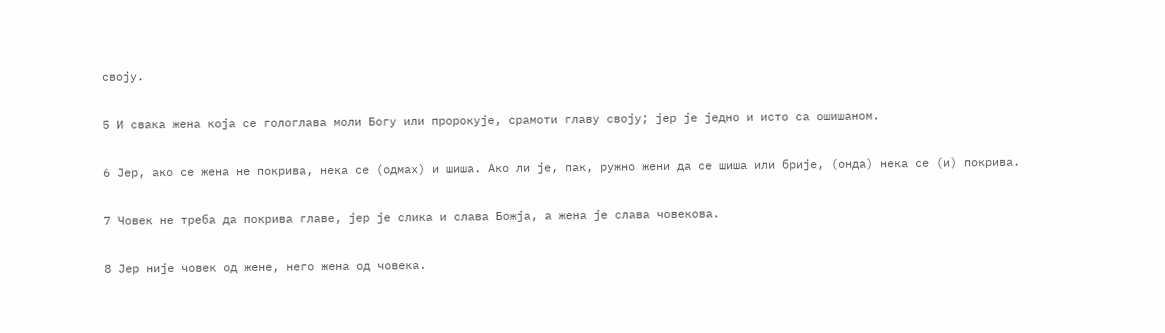своју.

5 И свака жена која се гологлава моли Богу или пророкује, срамоти главу своју; јер је једно и исто са ошишаном.

6 Јер, ако се жена не покрива, нека се (одмах) и шиша. Ако ли је, пак, ружно жени да се шиша или брије, (онда) нека се (и) покрива.

7 Човек не треба да покрива главе, јер је слика и слава Божја, а жена је слава човекова.

8 Јер није човек од жене, него жена од човека.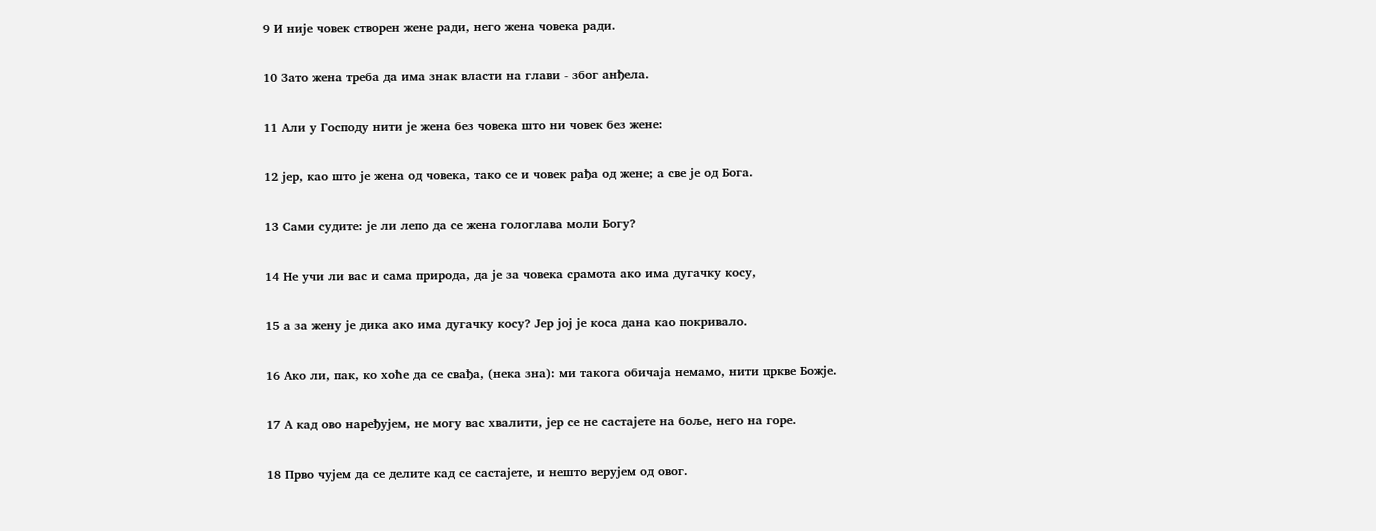9 И није човек створен жене ради, него жена човека ради.

10 Зато жена треба да има знак власти на глави - због анђела.

11 Али у Господу нити је жена без човека што ни човек без жене:

12 јер, као што је жена од човека, тако се и човек рађа од жене; а све је од Бога.

13 Сами судите: је ли лепо да се жена гологлава моли Богу?

14 Не учи ли вас и сама природа, да је за човека срамота ако има дугачку косу,

15 а за жену је дика ако има дугачку косу? Јер јој је коса дана као покривало.

16 Ако ли, пак, ко хоће да се свађа, (нека зна): ми такога обичаја немамо, нити цркве Божје.

17 А кад ово наређујем, не могу вас хвалити, јер се не састајете на боље, него на горе.

18 Прво чујем да се делите кад се састајете, и нешто верујем од овог.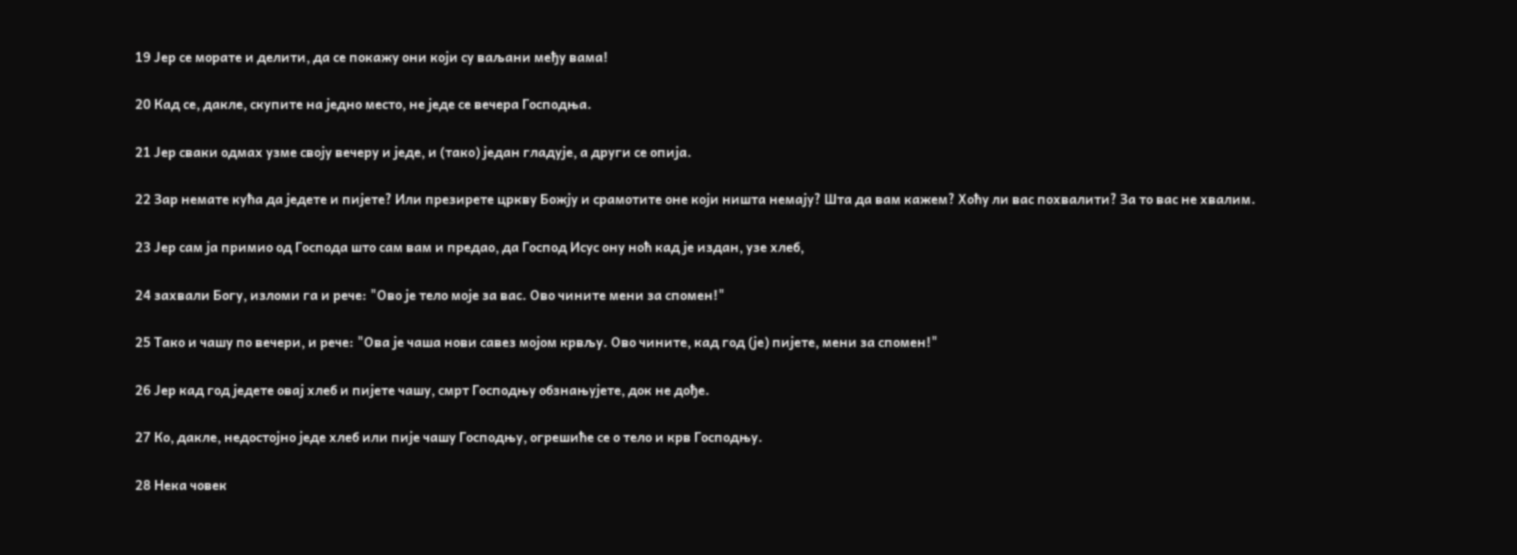19 Јер се морате и делити, да се покажу они који су ваљани међу вама!

20 Кад се, дакле, скупите на једно место, не једе се вечера Господња.

21 Јер сваки одмах узме своју вечеру и једе, и (тако) један гладује, а други се опија.

22 Зар немате кућа да једете и пијете? Или презирете цркву Божју и срамотите оне који ништа немају? Шта да вам кажем? Хоћу ли вас похвалити? За то вас не хвалим.

23 Јер сам ја примио од Господа што сам вам и предао, да Господ Исус ону ноћ кад је издан, узе хлеб,

24 захвали Богу, изломи га и рече: "Ово је тело моје за вас. Ово чините мени за спомен!"

25 Тако и чашу по вечери, и рече: "Ова је чаша нови савез мојом крвљу. Ово чините, кад год (је) пијете, мени за спомен!"

26 Јер кад год једете овај хлеб и пијете чашу, смрт Господњу обзнањујете, док не дође.

27 Ко, дакле, недостојно једе хлеб или пије чашу Господњу, огрешиће се о тело и крв Господњу.

28 Нека човек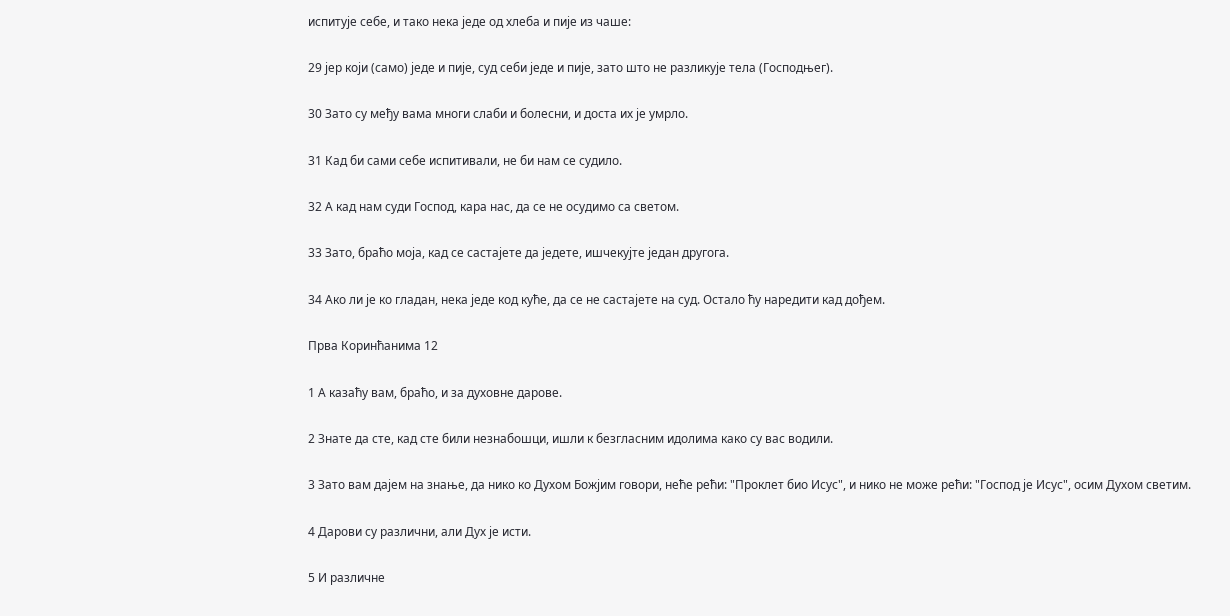испитује себе, и тако нека једе од хлеба и пије из чаше:

29 јер који (само) једе и пије, суд себи једе и пије, зато што не разликује тела (Господњег).

30 Зато су међу вама многи слаби и болесни, и доста их је умрло.

31 Кад би сами себе испитивали, не би нам се судило.

32 А кад нам суди Господ, кара нас, да се не осудимо са светом.

33 Зато, браћо моја, кад се састајете да једете, ишчекујте један другога.

34 Ако ли је ко гладан, нека једе код куће, да се не састајете на суд. Остало ћу наредити кад дођем.

Прва Коринћанима 12

1 А казаћу вам, браћо, и за духовне дарове.

2 Знате да сте, кад сте били незнабошци, ишли к безгласним идолима како су вас водили.

3 Зато вам дајем на знање, да нико ко Духом Божјим говори, неће рећи: "Проклет био Исус", и нико не може рећи: "Господ је Исус", осим Духом светим.

4 Дарови су различни, али Дух је исти.

5 И различне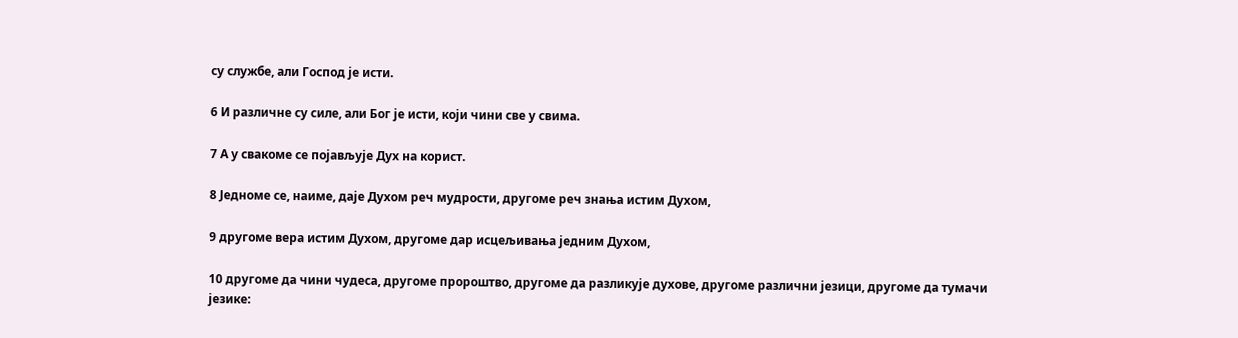су службе, али Господ је исти.

6 И различне су силе, али Бог је исти, који чини све у свима.

7 А у свакоме се појављује Дух на корист.

8 Једноме се, наиме, даје Духом реч мудрости, другоме реч знања истим Духом,

9 другоме вера истим Духом, другоме дар исцељивања једним Духом,

10 другоме да чини чудеса, другоме пророштво, другоме да разликује духове, другоме различни језици, другоме да тумачи језике: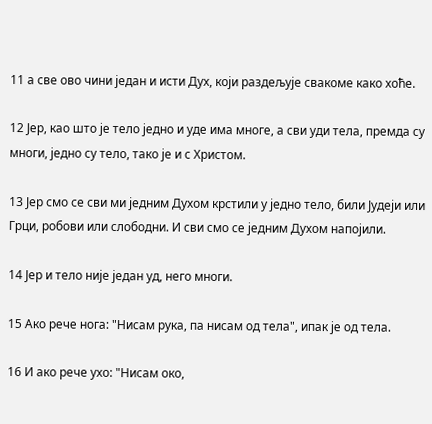11 а све ово чини један и исти Дух, који раздељује свакоме како хоће.

12 Јер, као што је тело једно и уде има многе, а сви уди тела, премда су многи, једно су тело, тако је и с Христом.

13 Јер смо се сви ми једним Духом крстили у једно тело, били Јудеји или Грци, робови или слободни. И сви смо се једним Духом напојили.

14 Јер и тело није један уд, него многи.

15 Ако рече нога: "Нисам рука, па нисам од тела", ипак је од тела.

16 И ако рече ухо: "Нисам око,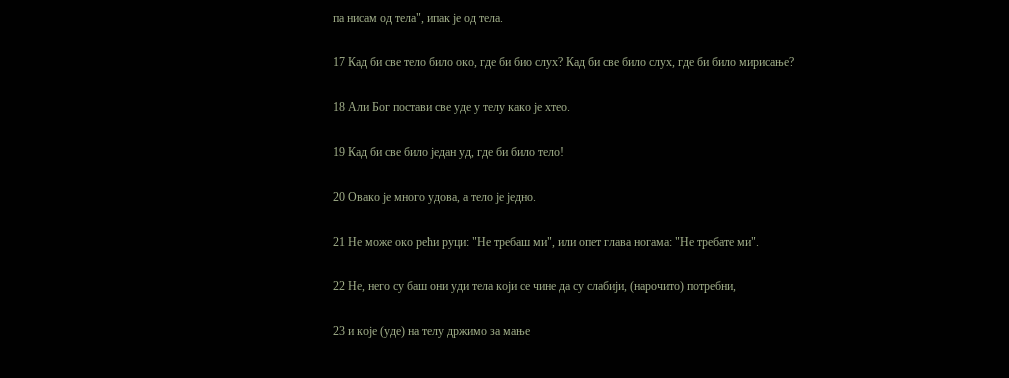па нисам од тела", ипак је од тела.

17 Кад би све тело било око, где би био слух? Кад би све било слух, где би било мирисање?

18 Али Бог постави све уде у телу како је хтео.

19 Кад би све било један уд, где би било тело!

20 Овако је много удова, а тело је једно.

21 Не може око рећи руци: "Не требаш ми", или опет глава ногама: "Не требате ми".

22 Не, него су баш они уди тела који се чине да су слабији, (нарочито) потребни,

23 и које (уде) на телу држимо за мање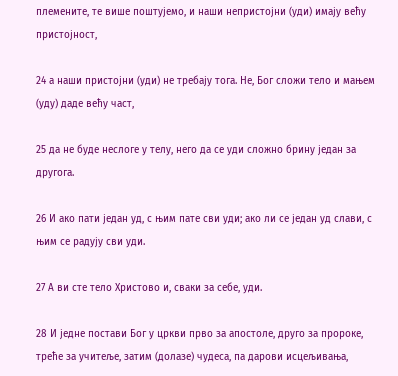племените, те више поштујемо, и наши непристојни (уди) имају већу пристојност,

24 а наши пристојни (уди) не требају тога. Не, Бог сложи тело и мањем (уду) даде већу част,

25 да не буде неслоге у телу, него да се уди сложно брину један за другога.

26 И ако пати један уд, с њим пате сви уди; ако ли се један уд слави, с њим се радују сви уди.

27 А ви сте тело Христово и, сваки за себе, уди.

28 И једне постави Бог у цркви прво за апостоле, друго за пророке, треће за учитеље, затим (долазе) чудеса, па дарови исцељивања,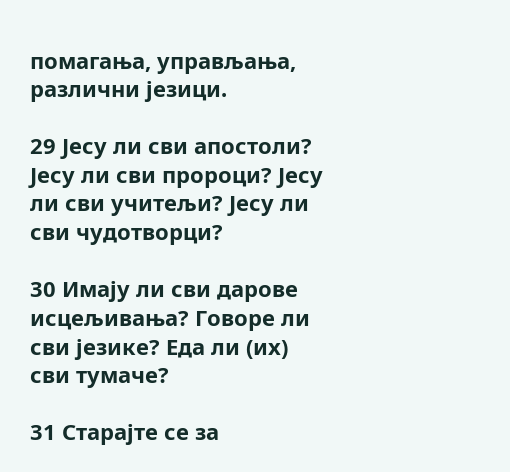помагања, управљања, различни језици.

29 Јесу ли сви апостоли? Јесу ли сви пророци? Јесу ли сви учитељи? Јесу ли сви чудотворци?

30 Имају ли сви дарове исцељивања? Говоре ли сви језике? Еда ли (их) сви тумаче?

31 Старајте се за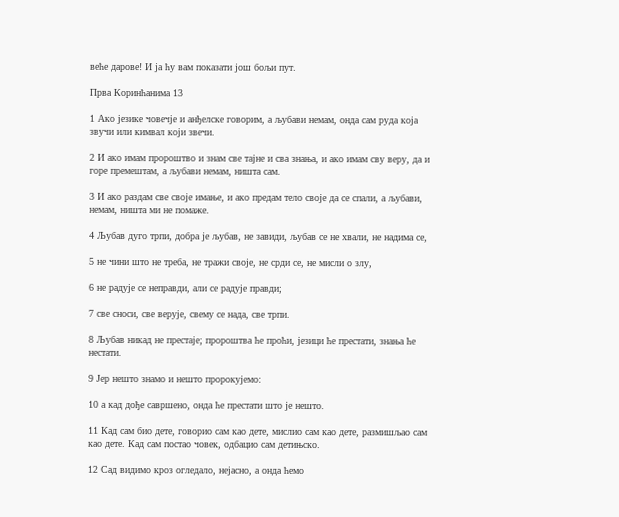веће дарове! И ја ћу вам показати још бољи пут.

Прва Коринћанима 13

1 Ако језике човечје и анђелске говорим, а љубави немам, онда сам руда која звучи или кимвал који звечи.

2 И ако имам пророштво и знам све тајне и сва знања, и ако имам сву веру, да и горе премештам, а љубави немам, ништа сам.

3 И ако раздам све своје имање, и ако предам тело своје да се спали, а љубави, немам, ништа ми не помаже.

4 Љубав дуго трпи, добра је љубав, не завиди, љубав се не хвали, не надима се,

5 не чини што не треба, не тражи своје, не срди се, не мисли о злу,

6 не радује се неправди, али се радује правди;

7 све сноси, све верује, свему се нада, све трпи.

8 Љубав никад не престаје; пророштва ће проћи, језици ће престати, знања ће нестати.

9 Јер нешто знамо и нешто пророкујемо:

10 а кад дође савршено, онда ће престати што је нешто.

11 Кад сам био дете, говорио сам као дете, мислио сам као дете, размишљао сам као дете. Кад сам постао човек, одбацио сам детињско.

12 Сад видимо кроз огледало, нејасно, а онда ћемо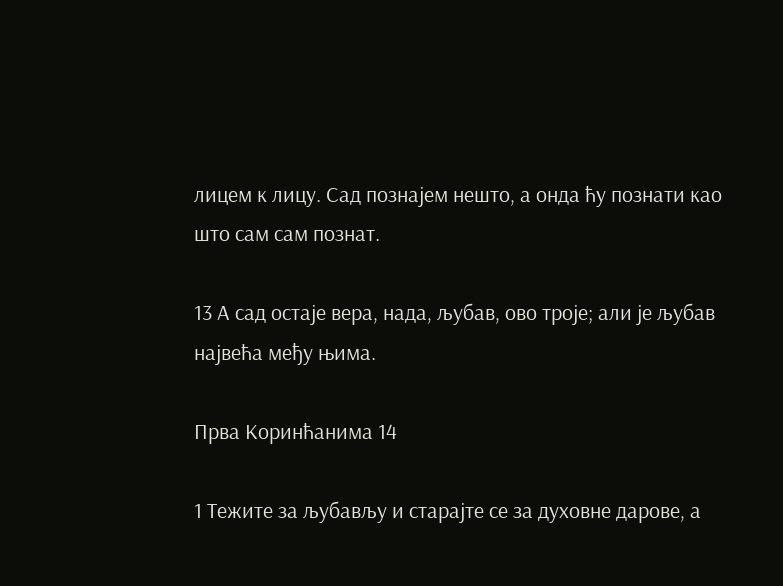лицем к лицу. Сад познајем нешто, а онда ћу познати као што сам сам познат.

13 А сад остаје вера, нада, љубав, ово троје; али је љубав највећа међу њима.

Прва Коринћанима 14

1 Тежите за љубављу и старајте се за духовне дарове, а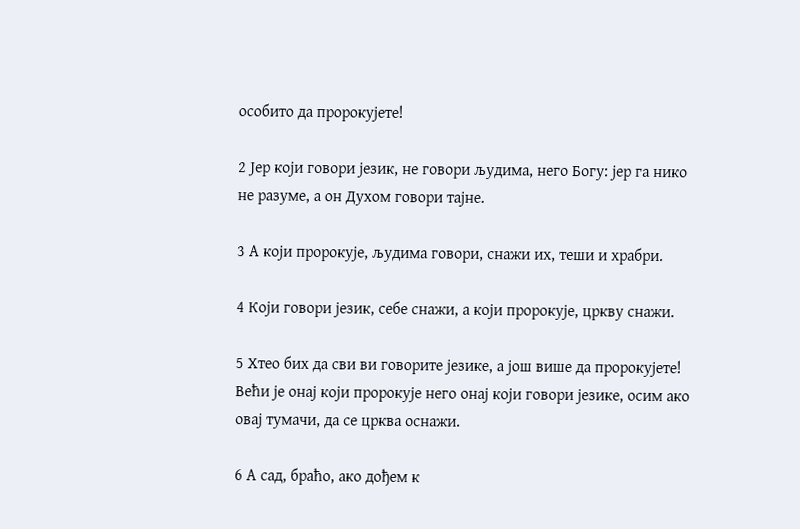особито да пророкујете!

2 Јер који говори језик, не говори људима, него Богу: јер га нико не разуме, а он Духом говори тајне.

3 А који пророкује, људима говори, снажи их, теши и храбри.

4 Који говори језик, себе снажи, а који пророкује, цркву снажи.

5 Хтео бих да сви ви говорите језике, а још више да пророкујете! Већи је онај који пророкује него онај који говори језике, осим ако овај тумачи, да се црква оснажи.

6 А сад, браћо, ако дођем к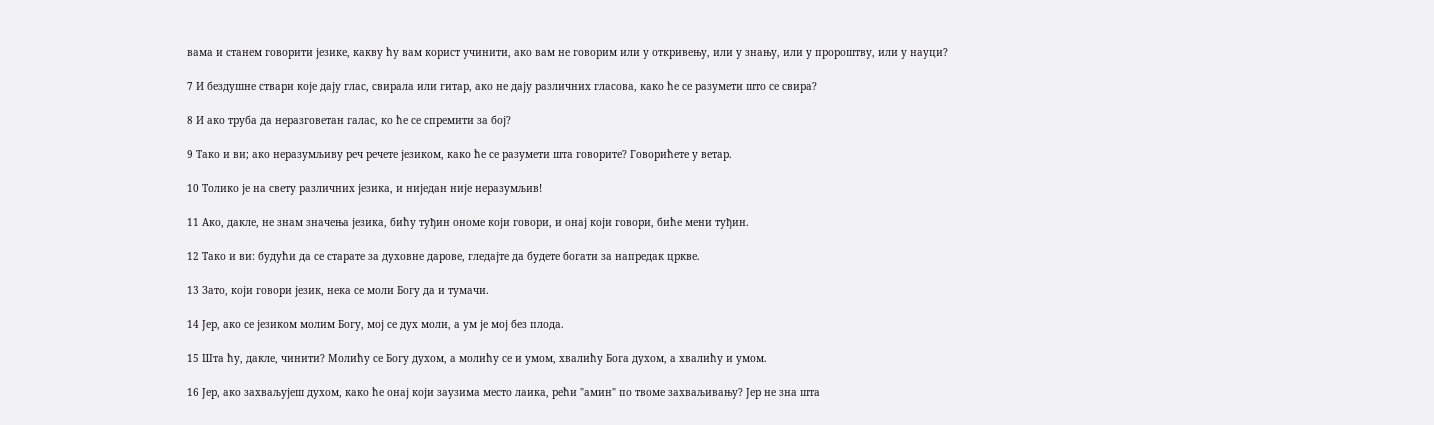вама и станем говорити језике, какву ћу вам корист учинити, ако вам не говорим или у откривењу, или у знању, или у пророштву, или у науци?

7 И бездушне ствари које дају глас, свирала или гитар, ако не дају различних гласова, како ће се разумети што се свира?

8 И ако труба да неразговетан галас, ко ће се спремити за бој?

9 Тако и ви; ако неразумљиву реч речете језиком, како ће се разумети шта говорите? Говорићете у ветар.

10 Толико је на свету различних језика, и ниједан није неразумљив!

11 Ако, дакле, не знам значења језика, бићу туђин ономе који говори, и онај који говори, биће мени туђин.

12 Тако и ви: будући да се старате за духовне дарове, гледајте да будете богати за напредак цркве.

13 Зато, који говори језик, нека се моли Богу да и тумачи.

14 Јер, ако се језиком молим Богу, мој се дух моли, а ум је мој без плода.

15 Шта ћу, дакле, чинити? Молићу се Богу духом, а молићу се и умом, хвалићу Бога духом, а хвалићу и умом.

16 Јер, ако захваљујеш духом, како ће онај који заузима место лаика, рећи "амин" по твоме захваљивању? Јер не зна шта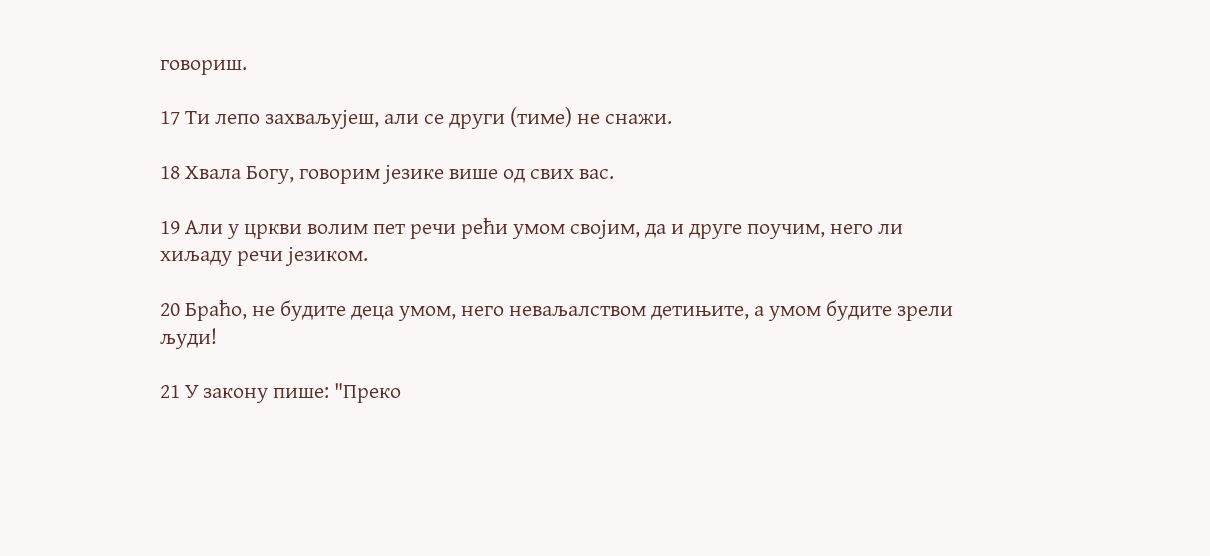говориш.

17 Ти лепо захваљујеш, али се други (тиме) не снажи.

18 Хвала Богу, говорим језике више од свих вас.

19 Али у цркви волим пет речи рећи умом својим, да и друге поучим, него ли хиљаду речи језиком.

20 Браћо, не будите деца умом, него неваљалством детињите, а умом будите зрели људи!

21 У закону пише: "Преко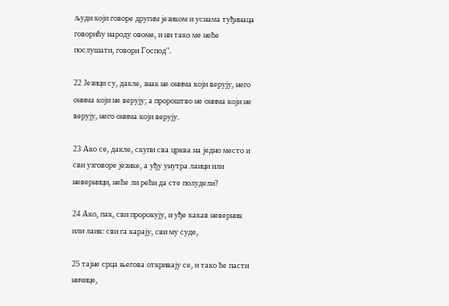људи који говоре другим језиком и уснама туђинаца говорићу народу овоме, и ни тако ме неће послушати, говори Господ".

22 Језици су, дакле, знак не онима који верују, него онима који не верују; а пророштво не онима који не верују, него онима који верују.

23 Ако се, дакле, скупи сва црква на једно место и сви узговоре језике, а уђу унутра лаици или неверници, неће ли рећи да сте полудели?

24 Ако, пак, сви пророкују, и уђе какав неверник или лаик: сви га карају, сви му суде,

25 тајне срца његова откривају се, и тако ће пасти ничице,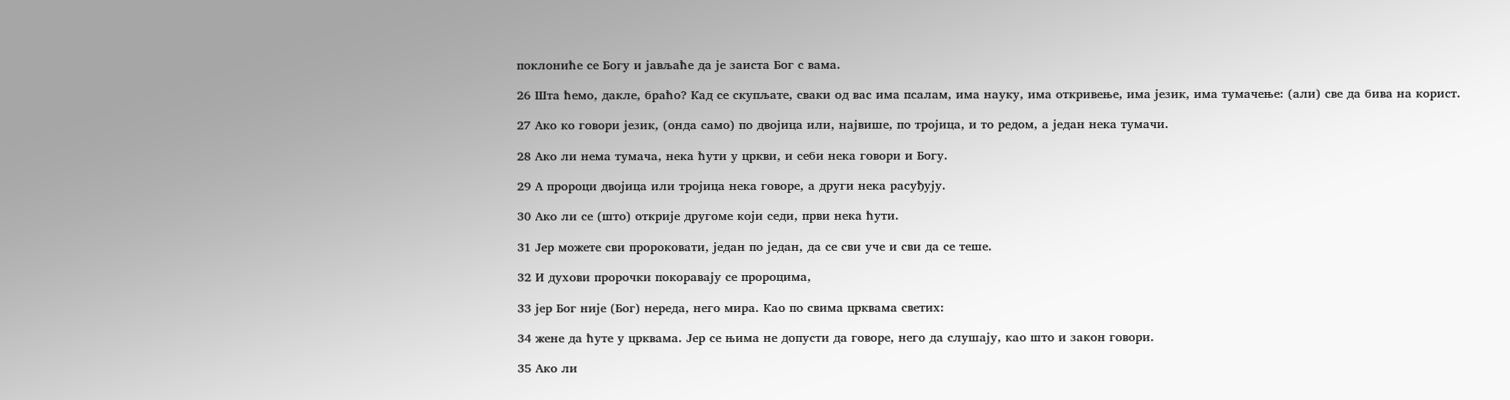поклониће се Богу и јављаће да је заиста Бог с вама.

26 Шта ћемо, дакле, браћо? Кад се скупљате, сваки од вас има псалам, има науку, има откривење, има језик, има тумачење: (али) све да бива на корист.

27 Ако ко говори језик, (онда само) по двојица или, највише, по тројица, и то редом, а један нека тумачи.

28 Ако ли нема тумача, нека ћути у цркви, и себи нека говори и Богу.

29 А пророци двојица или тројица нека говоре, а други нека расуђују.

30 Ако ли се (што) открије другоме који седи, први нека ћути.

31 Јер можете сви пророковати, један по један, да се сви уче и сви да се теше.

32 И духови пророчки покоравају се пророцима,

33 јер Бог није (Бог) нереда, него мира. Као по свима црквама светих:

34 жене да ћуте у црквама. Јер се њима не допусти да говоре, него да слушају, као што и закон говори.

35 Ако ли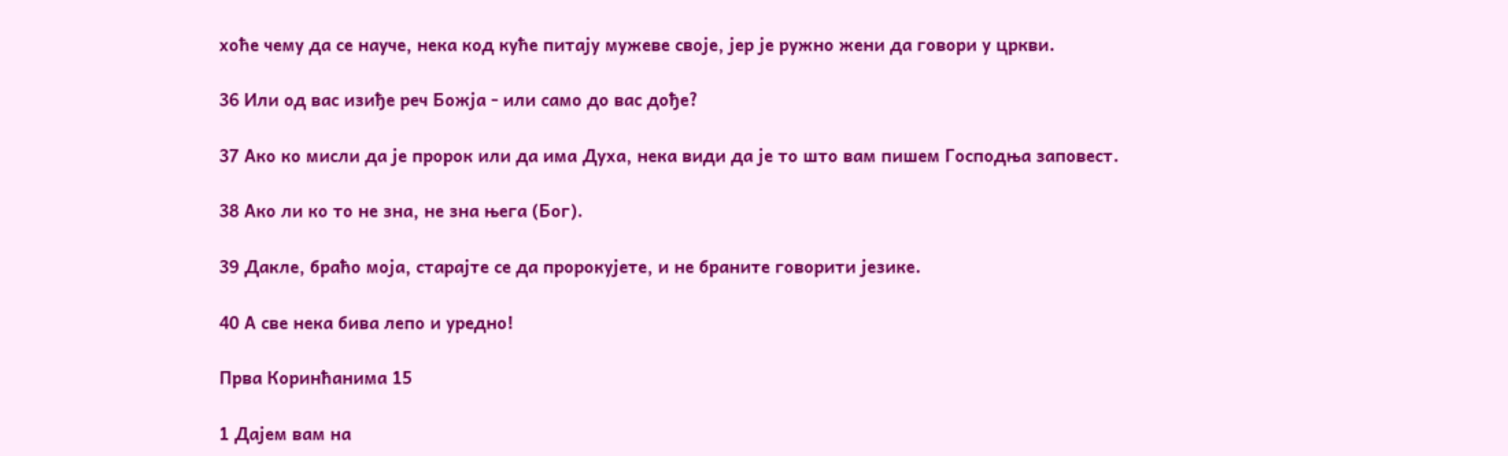хоће чему да се науче, нека код куће питају мужеве своје, јер је ружно жени да говори у цркви.

36 Или од вас изиђе реч Божја - или само до вас дође?

37 Ако ко мисли да је пророк или да има Духа, нека види да је то што вам пишем Господња заповест.

38 Ако ли ко то не зна, не зна њега (Бог).

39 Дакле, браћо моја, старајте се да пророкујете, и не браните говорити језике.

40 А све нека бива лепо и уредно!

Прва Коринћанима 15

1 Дајем вам на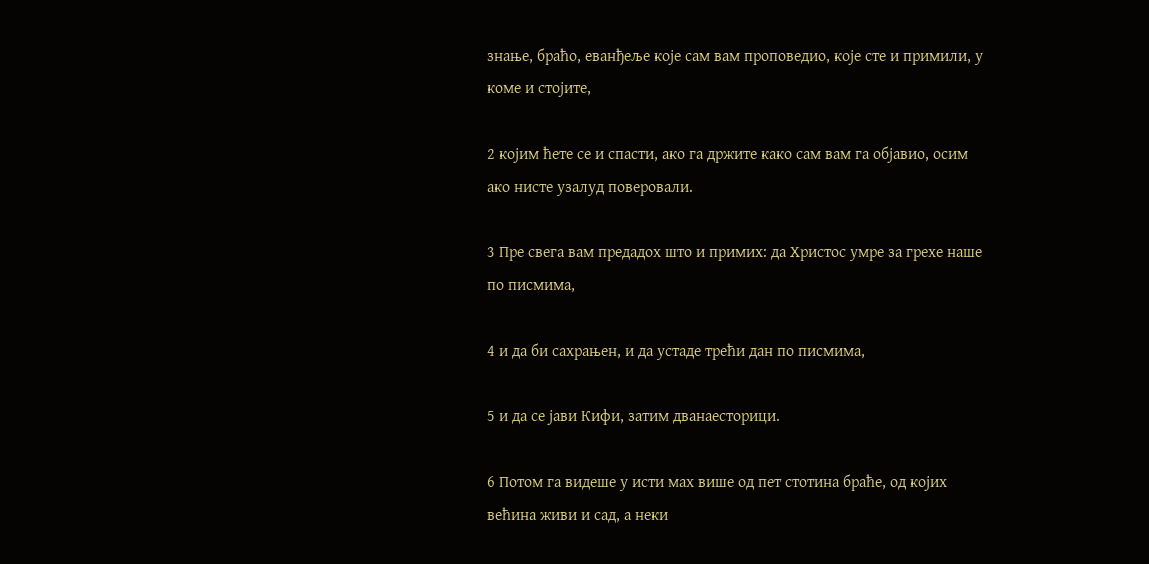знање, браћо, еванђеље које сам вам проповедио, које сте и примили, у коме и стојите,

2 којим ћете се и спасти, ако га држите како сам вам га објавио, осим ако нисте узалуд поверовали.

3 Пре свега вам предадох што и примих: да Христос умре за грехе наше по писмима,

4 и да би сахрањен, и да устаде трећи дан по писмима,

5 и да се јави Кифи, затим дванаесторици.

6 Потом га видеше у исти мах више од пет стотина браће, од којих већина живи и сад, а неки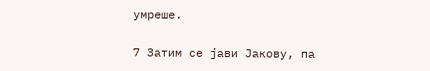умреше.

7 Затим се јави Јакову, па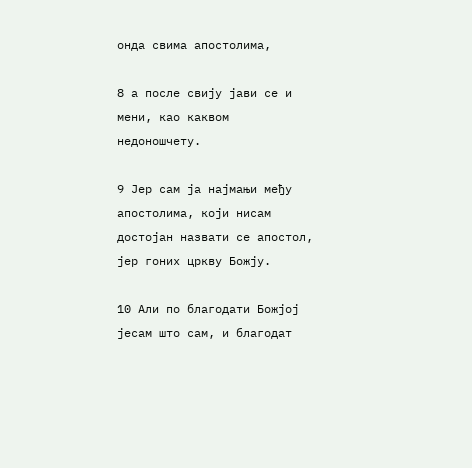онда свима апостолима,

8 а после свију јави се и мени, као каквом недоношчету.

9 Јер сам ја најмањи међу апостолима, који нисам достојан назвати се апостол, јер гоних цркву Божју.

10 Али по благодати Божјој јесам што сам, и благодат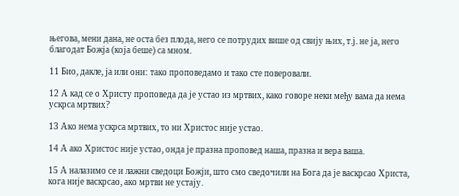његова, мени дана, не оста без плода, него се потрудих више од свију њих, т.ј. не ја, него благодат Божја (која беше) са мном.

11 Био, дакле, ја или они: тако проповедамо и тако сте поверовали.

12 А кад се о Христу проповеда да је устао из мртвих, како говоре неки међу вама да нема ускрса мртвих?

13 Ако нема ускрса мртвих, то ни Христос није устао.

14 А ако Христос није устао, онда је празна проповед наша, празна и вера ваша.

15 А налазимо се и лажни сведоци Божји, што смо сведочили на Бога да је васкрсао Христа, кога није васкрсао, ако мртви не устају.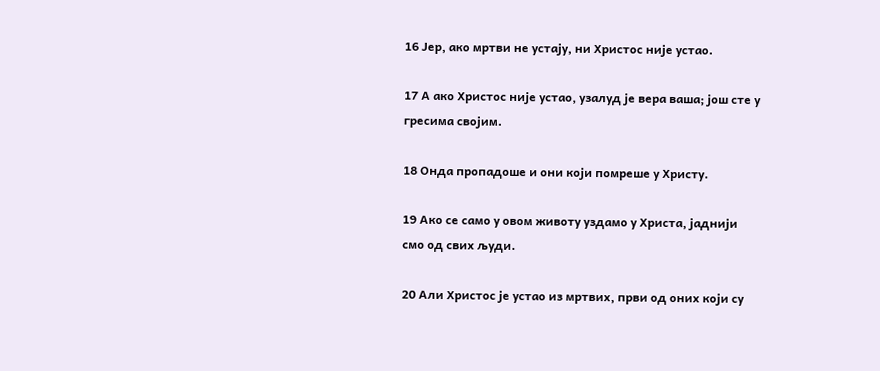16 Јер, ако мртви не устају, ни Христос није устао.

17 А ако Христос није устао, узалуд је вера ваша; још сте у гресима својим.

18 Онда пропадоше и они који помреше у Христу.

19 Ако се само у овом животу уздамо у Христа, јаднији смо од свих људи.

20 Али Христос је устао из мртвих, први од оних који су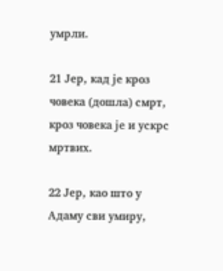умрли.

21 Јер, кад је кроз човека (дошла) смрт, кроз човека је и ускрс мртвих.

22 Јер, као што у Адаму сви умиру,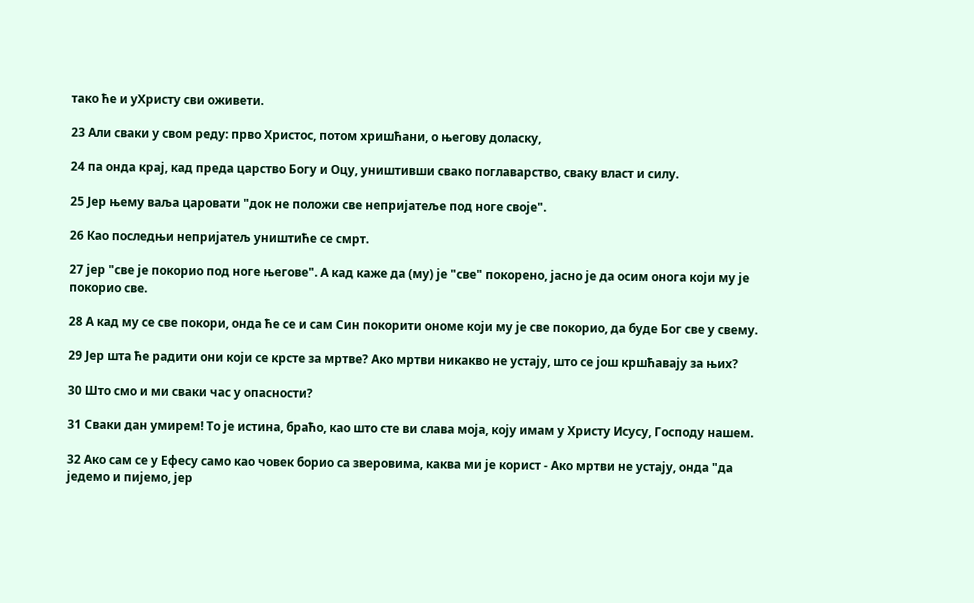тако ће и уХристу сви оживети.

23 Али сваки у свом реду: прво Христос, потом хришћани, о његову доласку,

24 па онда крај, кад преда царство Богу и Оцу, уништивши свако поглаварство, сваку власт и силу.

25 Јер њему ваља царовати "док не положи све непријатеље под ноге своје".

26 Као последњи непријатељ уништиће се смрт.

27 јер "све је покорио под ноге његове". А кад каже да (му) је "све" покорено, јасно је да осим онога који му је покорио све.

28 А кад му се све покори, онда ће се и сам Син покорити ономе који му је све покорио, да буде Бог све у свему.

29 Јер шта ће радити они који се крсте за мртве? Ако мртви никакво не устају, што се још кршћавају за њих?

30 Што смо и ми сваки час у опасности?

31 Сваки дан умирем! То је истина, браћо, као што сте ви слава моја, коју имам у Христу Исусу, Господу нашем.

32 Ако сам се у Ефесу само као човек борио са зверовима, каква ми је корист - Ако мртви не устају, онда "да једемо и пијемо, јер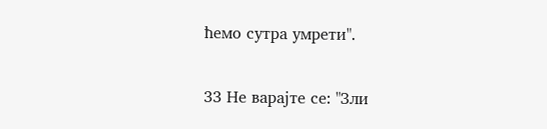ћемо сутра умрети".

33 Не варајте се: "Зли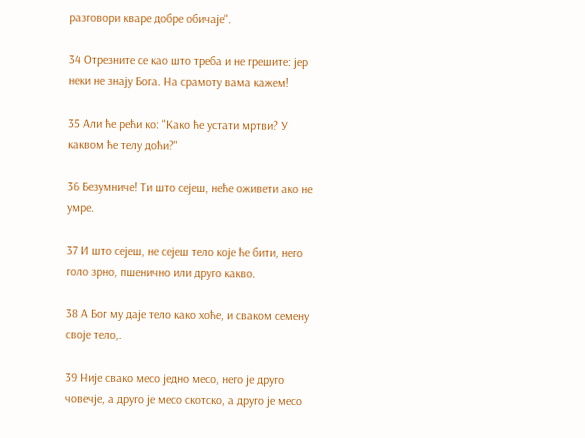разговори кваре добре обичаје".

34 Отрезните се као што треба и не грешите: јер неки не знају Бога. На срамоту вама кажем!

35 Али ће рећи ко: "Како ће устати мртви? У каквом ће телу доћи?"

36 Безумниче! Ти што сејеш, неће оживети ако не умре.

37 И што сејеш, не сејеш тело које ће бити, него голо зрно, пшенично или друго какво.

38 А Бог му даје тело како хоће, и сваком семену своје тело,.

39 Није свако месо једно месо, него је друго човечје, а друго је месо скотско, а друго је месо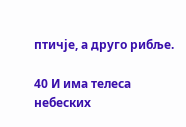птичје, а друго рибље.

40 И има телеса небеских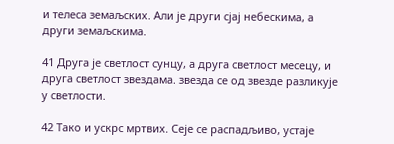и телеса земаљских. Али је други сјај небескима, а други земаљскима.

41 Друга је светлост сунцу, а друга светлост месецу, и друга светлост звездама. звезда се од звезде разликује у светлости.

42 Тако и ускрс мртвих. Сеје се распадљиво, устаје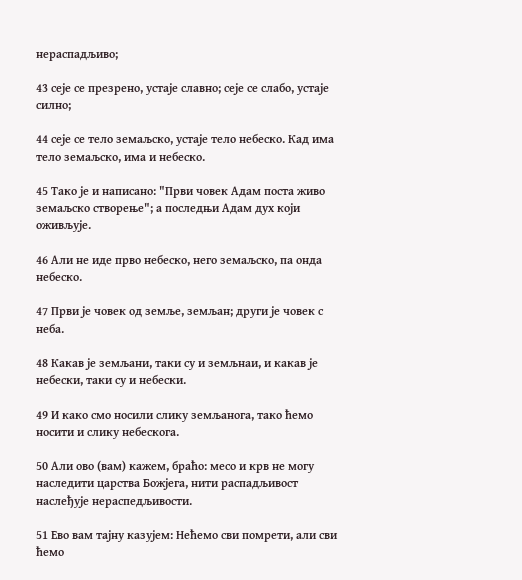нераспадљиво;

43 сеје се презрено, устаје славно; сеје се слабо, устаје силно;

44 сеје се тело земаљско, устаје тело небеско. Кад има тело земаљско, има и небеско.

45 Тако је и написано: "Први човек Адам поста живо земаљско створење"; а последњи Адам дух који оживљује.

46 Али не иде прво небеско, него земаљско, па онда небеско.

47 Први је човек од земље, земљан; други је човек с неба.

48 Какав је земљани, таки су и земљнаи, и какав је небески, таки су и небески.

49 И како смо носили слику земљанога, тако ћемо носити и слику небескога.

50 Али ово (вам) кажем, браћо: месо и крв не могу наследити царства Божјега, нити распадљивост наслеђује нераспедљивости.

51 Ево вам тајну казујем: Нећемо сви помрети, али сви ћемо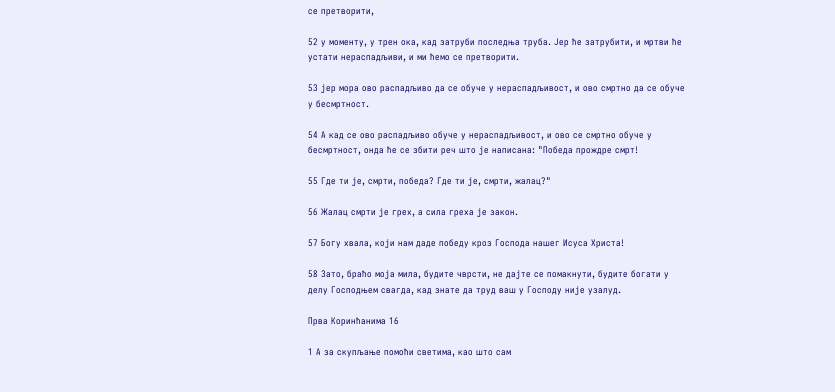се претворити,

52 у моменту, у трен ока, кад затруби последња труба. Јер ће затрубити, и мртви ће устати нераспадљиви, и ми ћемо се претворити.

53 јер мора ово распадљиво да се обуче у нераспадљивост, и ово смртно да се обуче у бесмртност.

54 А кад се ово распадљиво обуче у нераспадљивост, и ово се смртно обуче у бесмртност, онда ће се збити реч што је написана: "Победа прождре смрт!

55 Где ти је, смрти, победа? Где ти је, смрти, жалац?"

56 Жалац смрти је грех, а сила греха је закон.

57 Богу хвала, који нам даде победу кроз Господа нашег Исуса Христа!

58 Зато, браћо моја мила, будите чврсти, не дајте се помакнути, будите богати у делу Господњем свагда, кад знате да труд ваш у Господу није узалуд.

Прва Коринћанима 16

1 А за скупљање помоћи светима, као што сам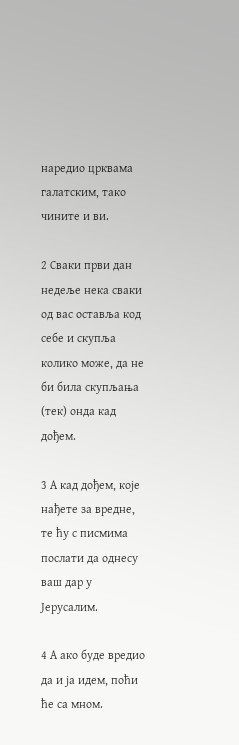наредио црквама галатским, тако чините и ви.

2 Сваки први дан недеље нека сваки од вас оставља код себе и скупља колико може, да не би била скупљања (тек) онда кад дођем.

3 А кад дођем, које нађете за вредне, те ћу с писмима послати да однесу ваш дар у Јерусалим.

4 А ако буде вредио да и ја идем, поћи ће са мном.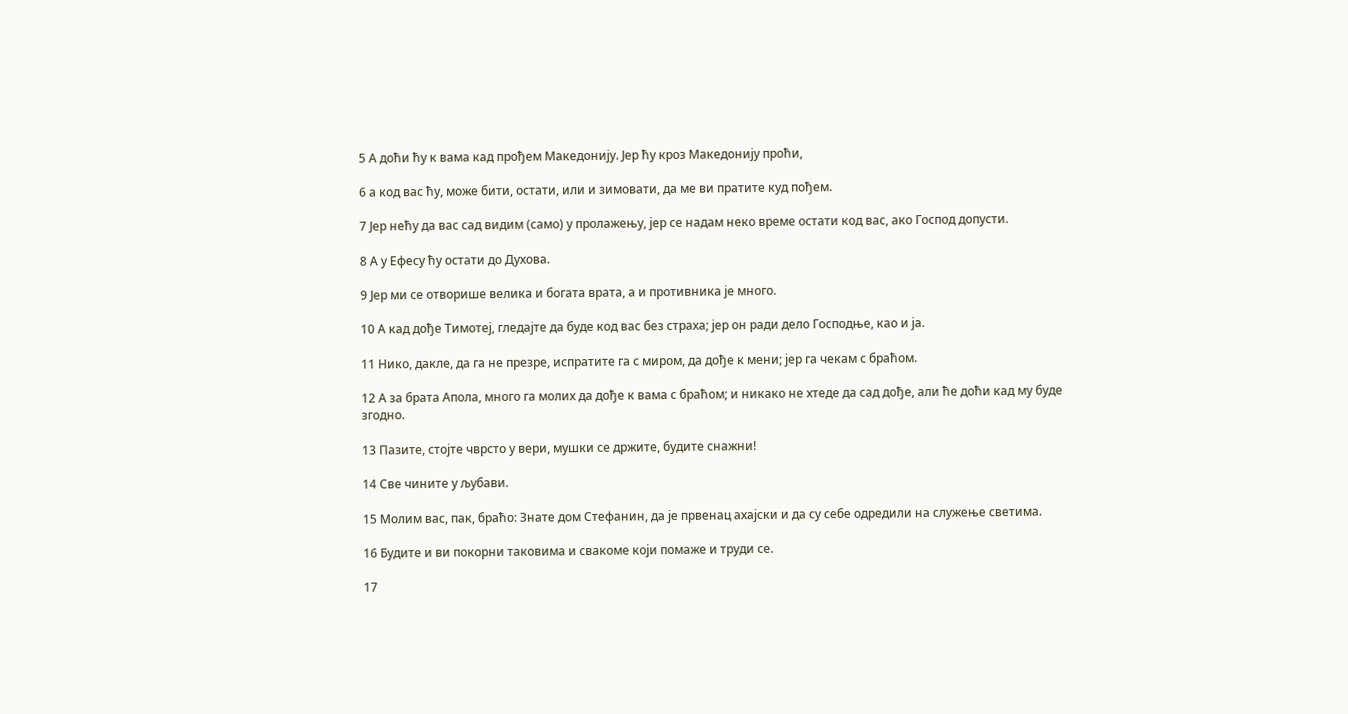5 А доћи ћу к вама кад прођем Македонију. Јер ћу кроз Македонију проћи,

6 а код вас ћу, може бити, остати, или и зимовати, да ме ви пратите куд пођем.

7 Јер нећу да вас сад видим (само) у пролажењу, јер се надам неко време остати код вас, ако Господ допусти.

8 А у Ефесу ћу остати до Духова.

9 Јер ми се отворише велика и богата врата, а и противника је много.

10 А кад дође Тимотеј, гледајте да буде код вас без страха; јер он ради дело Господње, као и ја.

11 Нико, дакле, да га не презре, испратите га с миром, да дође к мени; јер га чекам с браћом.

12 А за брата Апола, много га молих да дође к вама с браћом; и никако не хтеде да сад дође, али ће доћи кад му буде згодно.

13 Пазите, стојте чврсто у вери, мушки се држите, будите снажни!

14 Све чините у љубави.

15 Молим вас, пак, браћо: Знате дом Стефанин, да је првенац ахајски и да су себе одредили на служење светима.

16 Будите и ви покорни таковима и свакоме који помаже и труди се.

17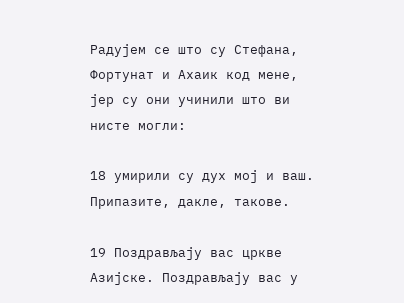Радујем се што су Стефана, Фортунат и Ахаик код мене, јер су они учинили што ви нисте могли:

18 умирили су дух мој и ваш. Припазите, дакле, такове.

19 Поздрављају вас цркве Азијске. Поздрављају вас у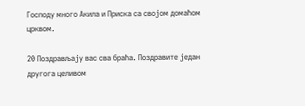Господу много Акила и Приска са својом домаћом црквом.

20 Поздрављају вас сва браћа. Поздравите један другога целивом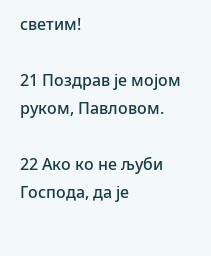светим!

21 Поздрав је мојом руком, Павловом.

22 Ако ко не љуби Господа, да је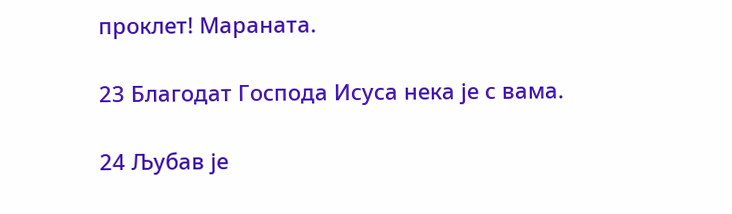проклет! Мараната.

23 Благодат Господа Исуса нека је с вама.

24 Љубав је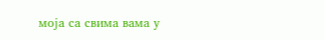моја са свима вама у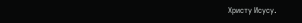Христу Исусу.